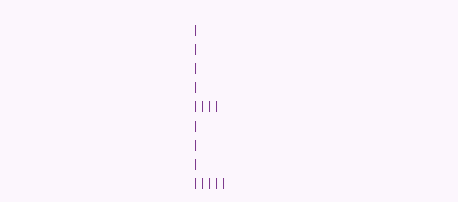|
|
|
|
||||
|
|
|
|||||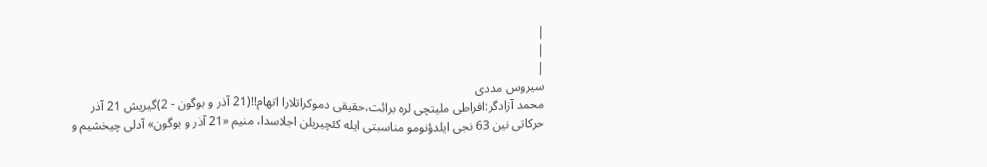|
|
|
سیروس مددی
محمد آزادگر:افراطی ملیتچی لره برائت،حقیقی دموکراتلارا اتهام!!(21 آذر و بوگون - 2)گیریش 21 آذر حرکاتی نین 63 نجی ایلدؤنومو مناسبتی ایله کئچیریلن اجلاسدا، منیم «21 آذر و بوگون» آدلی چیخشیم و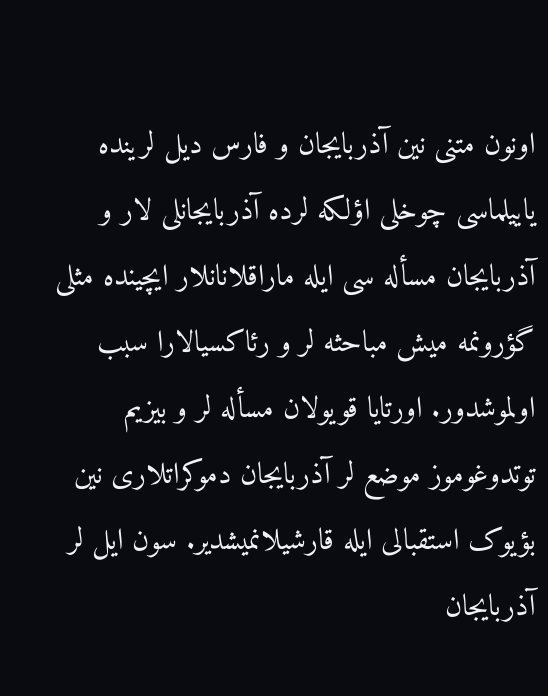اونون متنی نین آذربایجان و فارس دیل لرینده یاییلماسی چوخلی اؤلکه لرده آذربایجانلی لار و آذربایجان مسأله سی ایله ماراقلانانلار ایچینده مثلی گؤرونمه میش مباحثه لر و رئاکسیالارا سبب اولموشدور. اورتایا قویولان مسأله لر و بیزیم توتدوغوموز موضع لر آذربایجان دموکراتلاری نین بؤیوک استقبالی ایله قارشیلانمیشدیر. سون ایل لر آذربایجان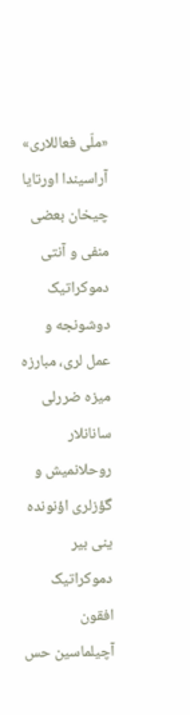«ملّی فعاللاری» آراسیندا اورتایا چیخان بعضی منفی و آنتی دموکراتیک دوشونجه و عمل لری، مبارزه میزه ضررلی سانانلار روحلانمیش و گؤزلری اؤنونده ینی بیر دموکراتیک افقون آچیلماسین حس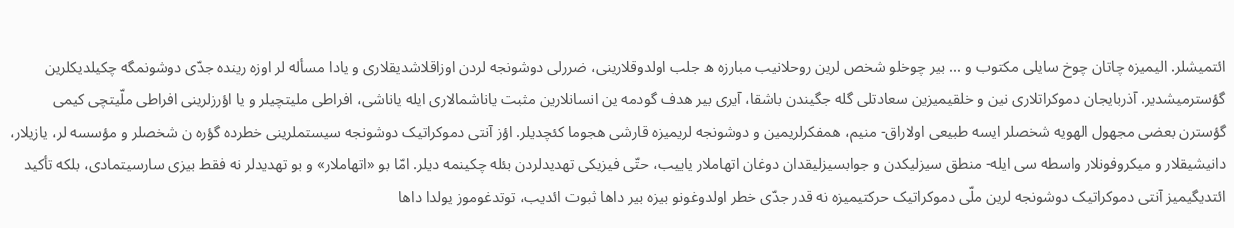ائتمیشلر. الیمیزه چاتان چوخ سایلی مکتوب و ... بیر چوخلو شخص لرین روحلانیب مبارزه ه جلب اولدوقلارینی، ضررلی دوشونجه لردن اوزاقلاشدیقلاری و یادا مسأله لر اوزه رینده جدّی دوشونمگه چکیلدیکلرین گؤسترمیشدیر. آذربایجان دموکراتلاری نین و خلقیمیزین سعادتلی گله جگیندن باشقا، آیری بیر هدف گودمه ین انسانلارین مثبت یاناشمالاری ایله یاناشی، افراطی ملیتچیلر و یا اؤرزلرینی افراطی ملّیتچی کیمی گؤسترن بعضی مجهول الهویه شخصلر ایسه طبیعی اولاراق- منیم، همفکرلریمین و دوشونجه لریمیزه قارشی هجوما کئچدیلر. اؤز آنتی دموکراتیک دوشونجه سیستملرینی خطرده گؤره ن شخصلر و مؤسسه لر، یازیلار، دانیشیقلار و میکروفونلار واسطه سی ایله- منطق سیزلیکدن و جوابسیزلیقدان دوغان اتهاملار یاییب، حتّی فیزیکی تهدیدلردن بئله چکینمه دیلر. امّا بو «اتهاملار» و بو تهدیدلر نه فقط بیزی سارسیتمادی، بلکه تأکید ائتدیگیمیز آنتی دموکراتیک دوشونجه لرین ملّی دموکراتیک حرکتیمیزه نه قدر جدّی خطر اولدوغونو بیزه بیر داها ثبوت ائدیب، توتدغوموز یولدا داها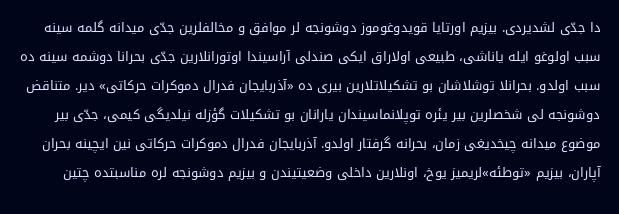دا جدّی لشدیردی. بیزیم اورتایا قویدوغوموز دوشونجه لر موافق و مخالفلرین جدّی میدانه گلمه سینه سبب اولوغو ایله یاناشی، طبیعی اولاراق ایکی صندلی آراسیندا اوتورانلارین جدّی بحرانا دوشمه سینه ده سبب اولدو. بحرانلا توشلاشان بو تشکیلاتلارین بیری ده «آذربایجان فدرال دموکرات حرکاتی» دیر. متناقض دوشونجه لی شخصلرین بیر یئره توپلانماسیندان یارانان بو تشکیلات گؤزله نیلدیگی کیمی، جدّی بیر موضوع میدانه چیخدیغی زمان، بحرانه گرفتار اولدو. آذربایجان فدرال دموکرات حرکاتی نین ایچینه بحران آپاران، بیزیم «توطئه»لریمیز یوخ، اونلارین داخلی وضعیتیندن و بیزیم دوشونجه لره مناسبتده چتین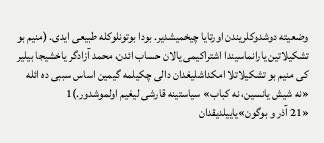وضعیته دوشدوکلریندن اورتایا چیخمیشدیر. بودا بوتونلوکله طبیعی ایدی. (منیم بو تشکیلاتین یارانماسیندا اشتراکیمی یالان حساب ائدن، محمد آزادگر یاخشیجا بیلیر کی منیم بو تشکیلاتلا امکداشلیغدان دالی چکیلمه گیمین اساس سببی ده ائله «نه شیش یانسین، نه کباب» سیاستینه قارشی لیغیم اولموشدور.)1
«21 آذر و بوگون»یاییلدیقدان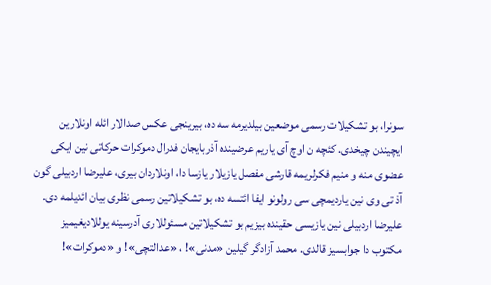سونرا، بو تشکیلات رسمی موضعین بیلدیرمه سه ده، بیرینجی عکس صدالار ائله اونلارین ایچیندن چیخدی. کئچه ن اوچ آی یاریم عرضینده آذربایجان فدرال دموکرات حرکاتی نین ایکی عضوی منه و منیم فکرلریمه قارشی مفصل یازیلار یازسا دا، اونلاردان بیری، علیرضا اردبیلی گون آذ تی وی نین یاردیمچی سی رولونو ایفا ائتسه ده، بو تشکیلاتین رسمی نظری بیان ائدیلمه دی. علیرضا اردبیلی نین یازیسی حقینده بیزیم بو تشکیلاتین مسئوللاری آدرسینه یوللادیغیمیز مکتوب دا جوابسیز قالدی. محمد آزادگر گیلین «مدنی»! ، «عدالتچی»! و «دموکرات»!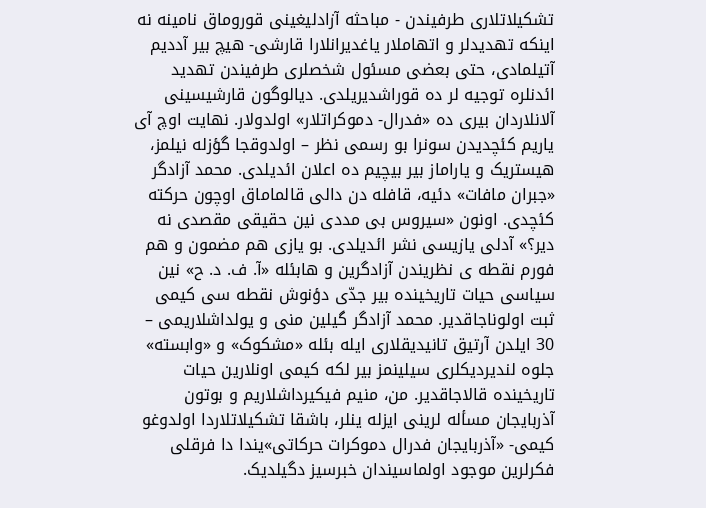تشکیلاتلاری طرفیندن - مباحثه آزادلیغینی قوروماق نامینه نه اینکه تهدیدلر و اتهاملار یاغدیرانلارا قارشی- هیچ بیر آددیم آتیلمادی، حتی بعضی مسئول شخصلری طرفیندن تهدید ائدنلره توجیه لر ده قوراشدیریلدی. دیالوگون قارشیسینی آلانلاردان بیری ده «فدرال- دموکراتلار» اولدولار. نهایت اوچ آی یاریم کئچدیدن سونرا بو رسمی نظر – اولدوقجا گؤزله نیلمز، هیستریک و یاراماز بیر بیچیم ده اعلان ائدیلدی. محمد آزادگر «جبران مافات» دئیه، قافله دن دالی قالماماق اوچون حرکته کئچدی. اونون «سيروس بی مددى نين حقيقى مقصدى نه دير؟» آدلی یازیسی نشر ائدیلدی. بو یازی هم مضمون و هم فورم نقطه ی نظریندن آزادگرین و هابئله «آ. ف. د. ح» نین سیاسی حیات تاریخینده بیر جدّی دؤنوش نقطه سی کیمی ثبت اولوناجاقدیر. محمد آزادگر گیلین منی و یولداشلاریمی – 30 ایلدن آرتیق تانیدیقلاری ایله بئله «مشکوک» و «وابسته» جلوه لندیردیکلری سیلینمز بیر لکه کیمی اونلارین حیات تاریخینده قالاجاقدیر. من، منیم فیکیرداشلاریم و بوتون آذربایجان مسأله لرینی ایزله ینلر، باشقا تشکیلاتلاردا اولدوغو کیمی- «آذربایجان فدرال دموکرات حرکاتی»یندا دا فرقلی فکرلرین موجود اولماسیندان خبرسیز دگیلدیک.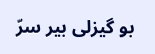بو گیزلی بیر سرّ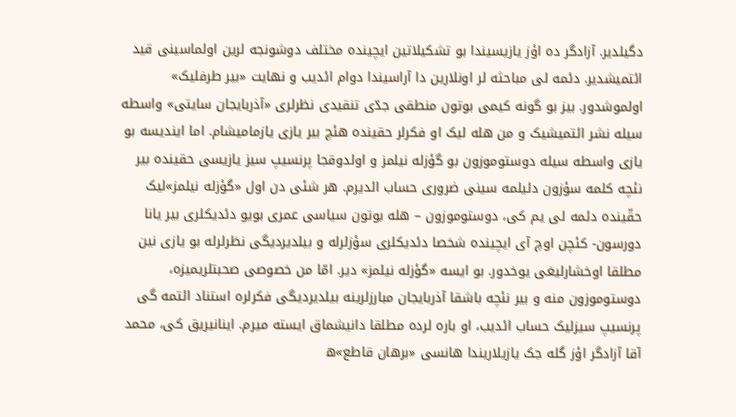دگیلدیر. آزادگر ده اؤز یازیسیندا بو تشکیلاتین ایچینده مختلف دوشونجه لرین اولماسینی قید ائتمیشدیر. دئمه لی مباحثه لر اونلارین دا آراسیندا دوام ائدیب و نهایت «بیر طرفلیک» اولموشدور. بیز بو گونه کیمی بوتون منطقی جدّی تنقیدی نظرلری «آذربایجان سایتی» واسطه سیله نشر ائتمیشیک و من هله لیک او فکرلر حقینده هئچ بیر یازی یازمامیشام. اما ایندیسه بو یازی واسطه سیله دوستوموزون بو گؤزله نیلمز و اولدوقجا پرنسیپ سیز یازیسی حقینده بیر نئچه کلمه سؤزون دئیلمه سینی ضروری حساب ائدیرم. هر شئی دن اول «گؤزله نیلمز»لیک حقّینده دئمه لی یم کی، دوستوموزون – هله بوتون سیاسی عمری بویو دئدیکلری بیر یانا دورسون- کئچن اوچ آی ایچینده شخصا دئدیکلری سؤزلرله و بیلدیردیگی نظرلرله بو یازی نین مطلقا اوخشارلیغی یوخدور. بو ایسه «گؤزله نیلمز» دیر. امّا من خصوصی صحبتلریمیزه، دوستوموزون منه و بیر نئچه باشقا آذربایجان مبارزلرینه بیلدیردیگی فکرلره استناد ائتمه گی پرنسیپ سیزلیک حساب ائدیب، او باره لرده مطلقا دانیشماق ایسته میرم. اینانیریق کی، محمد آقا آزادگر اؤز گله جک یازیلاریندا هانسی «برهان قاطع»ه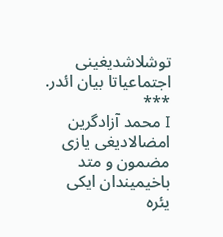توشلاشدیغینی اجتماعیاتا بیان ائدر.
***
I محمد آزادگرین امضالادیغی یازی مضمون و متد باخیمیندان ایکی یئره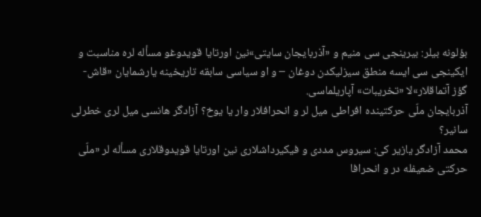بؤلونه بیلر: بیرینجی سی منیم و «آذربایجان سایتی»نین اورتایا قویدوغو مسأله لره مناسبت و ایکینجی سی ایسه منطق سیزلیکدن دوغان – و او سیاسی سابقه تاریخینه یارشمایان «قاش- گؤز آتماقلار»لا «تخریبات» آپاریلماسی.
آذربایجان ملّی حرکتینده افراطی میل لر و انحرافلار وار یا یوخ؟ آزادگر هانسی میل لری خطرلی سانیر؟
محمد آزادگر یازیر کی: سیروس مددی و فیکیرداشلاری نین اورتایا قویدوقلاری مسأله لر «ملّی حرکتی ضعیفله در و انحرافا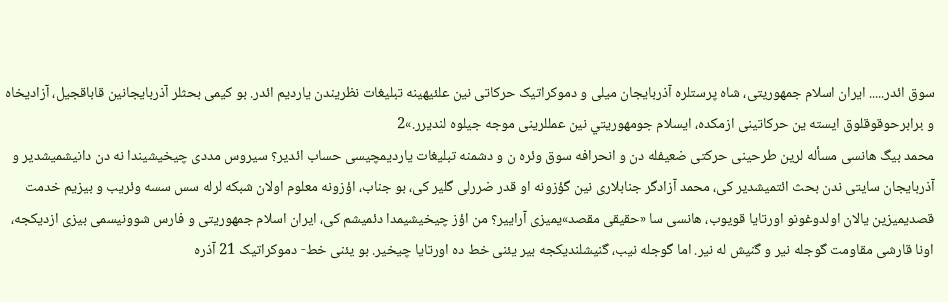سوق ائدر..... ایران اسلام جمهوریتی، شاه پرستلره آذربايجان ميلى و دموکراتيک حرکاتى نين علئيهينه تبليغات نظريندن يارديم ائدر. بو کيمى بحثلر آذربايجانين قاباقجيل، آزاديخاه و برابرحوقوقلوق ايسته ين حرکاتينى ازمکده، ايسلام جومهوريتي نين عمللرينى موجه جيلوه لنديرر.»2
محمد بیگ هانسی مسأله لرین طرحینی حرکتی ضعیفله دن و انحرافه سوق وئره ن و دشمنه تبلیغات یاردیمچیسی حساب ائدیر؟ سیروس مددی چیخیشیندا نه دن دانیشمیشدیر و آذربایجان سایتی ندن بحث ائتمیشدیر کی، محمد آزادگر جنابلاری نین گؤزونه او قدر ضررلی گلیر کی، بو جناب، اؤزونه معلوم اولان شبکه لرله سس سسه وئریب و بیزیم خدمت قصدیمیزین یالان اولدوغونو اورتایا قویوب، هانسی سا «حقیقی مقصد»یمیزی آراییر؟ من اؤز چیخیشیمدا دئمیشم کی، ایران اسلام جمهوریتی و فارس شوونیسمی بیزی ازدیکجه، اونا قارشی مقاومت گوجله نیر و گنیش له نیر. اما گوجله نیب، گنیشلندیکجه بیر یئنی خط ده اورتایا چیخیر. بو یئنی خط- دموکراتیک 21 آذره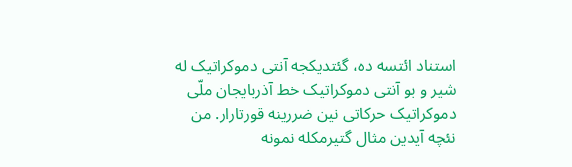استناد ائتسه ده، گئتدیکجه آنتی دموکراتیک له شیر و بو آنتی دموکراتیک خط آذربایجان ملّی دموکراتیک حرکاتی نین ضررینه قورتارار. من نئچه آیدین مثال گتیرمکله نمونه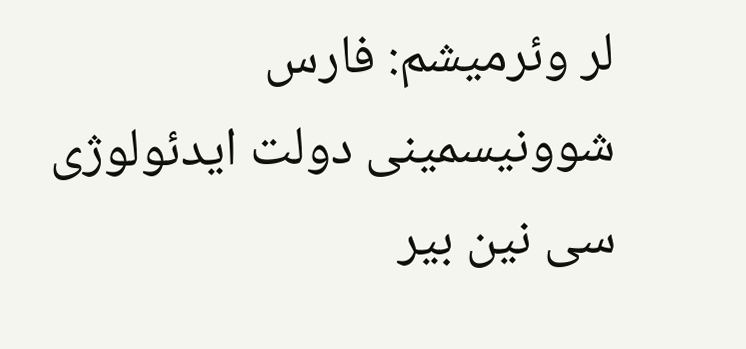لر وئرمیشم: فارس شوونیسمینی دولت ایدئولوژی سی نین بیر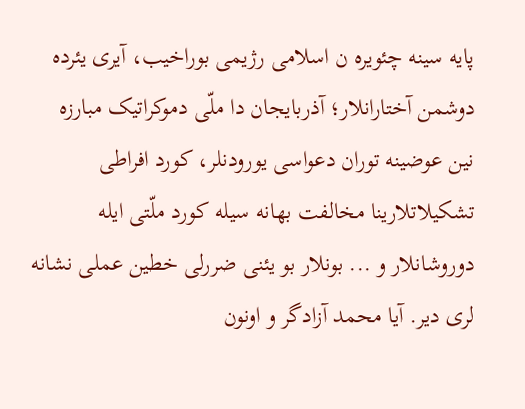پایه سینه چئویره ن اسلامی رژیمی بوراخیب، آیری یئرده دوشمن آختارانلار؛ آذربایجان دا ملّی دموکراتیک مبارزه نین عوضینه توران دعواسی یورودنلر، کورد افراطی تشکیلاتلارینا مخالفت بهانه سیله کورد ملّتی ایله دوروشانلار و ... بونلار بو یئنی ضررلی خطین عملی نشانه لری دیر. آیا محمد آزادگر و اونون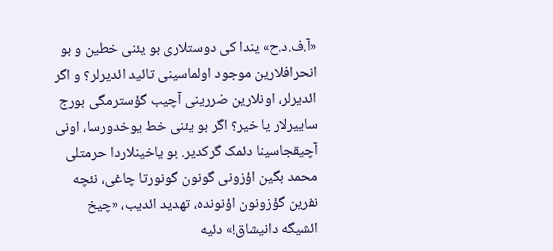«آ.ف.د.ح» یندا کی دوستلاری بو یئنی خطین و بو انحرافلارین موجود اولماسینی تائید ائدیرلر؟ و اگر ائدیرلر، اونلارین ضررینی آچیب گؤسترمگی بورج ساییرلار یا خیر؟ اگر بو یئنی خط یوخدورسا، اونی آچیقجاسینا دئمک گرکدیر. بو یاخینلاردا حرمتلی محمد بگین اؤزونی گونون گونورتا چاغی، نئچه نفرین گؤزونون اؤنونده، تهدید ائدیب، «چیخ ائشیگه دانیشاق!» دئیه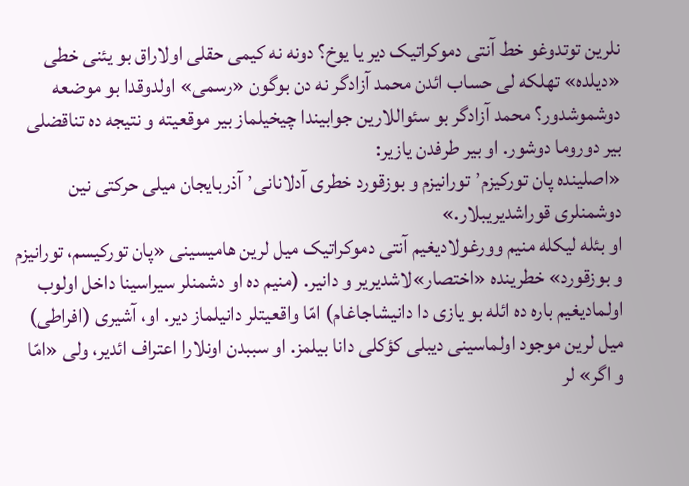نلرین توتدوغو خط آنتی دموکراتیک دیر یا یوخ؟ دونه نه کیمی حقلی اولاراق بو یئنی خطی «دیلده» تهلکه لی حساب ائدن محمد آزادگر نه دن بوگون «رسمی» اولدوقدا بو موضعه دوشموشدور؟ محمد آزادگر بو سئواللارین جوابیندا چیخیلماز بیر موقعیته و نتیجه ده تناقضلی بیر دوروما دوشور. او بیر طرفدن یازیر:
«اصلينده پان تورکيزم٬ تورانيزم و بوزقورد خطرى آدلانانى٬ آذربايجان ميلى حرکتى نين دوشمنلرى قوراشديريبلار.»
او بئله لیکله منیم وورغولادیغیم آنتی دموکراتیک میل لرین هامیسینی «پان تورکیسم، تورانيزم و بوزقورد» خطرینده «اختصار»لاشدیریر و دانیر. (منیم ده او دشمنلر سیراسینا داخل اولوب اولمادیغیم باره ده ائله بو یازی دا دانیشاجاغام) امّا واقعیتلر دانیلماز دیر. او، آشیری (افراطی) میل لرین موجود اولماسینی دیبلی کؤکلی دانا بیلمز. او سببدن اونلارا اعتراف ائدیر، ولی «امّا و اگر» لر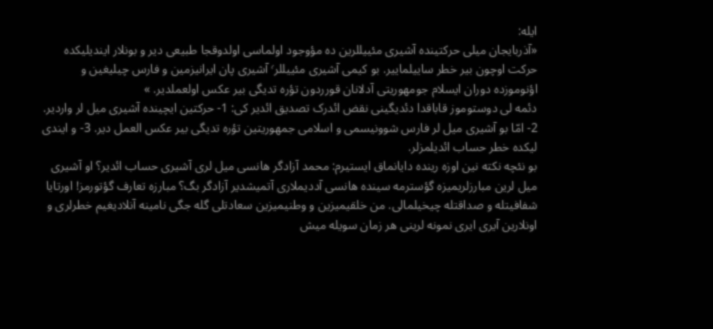ایله:
«آذربايجان ميلى حرکتينده آشيرى مئييللرين ده مؤوجود اولماسى اولدوقجا طبيعى دير و بونلار اينديليکده حرکت اوچون بير خطر ساييلمايير. بو کيمى آشيرى مئييللر٬ آشيرى پان ايرانيزمين و فارس چيليغين و اؤنوموزده دوران ايسلام جومهوريتى آدلانان قورردون تؤره تديگى بير عکس اولعملدير. »
دئمه لی دوستوموز قاباقدا دئدیگینی نقض ائدرک تصدیق ائدیر کی: 1- حرکتین ایچینده آشیری میل لر واردیر. 2- امّا بو آشیری میل لر فارس شوونیسمی و اسلامی جمهوریتین تؤره تدیگی بیر عکس العمل دیر. 3- و ایندی لیکده خطر حساب ائدیلمزلر.
بو نئچه نکته نین اوزه رینده دایانماق ایستیرم: محمد آزادگر هانسی میل لری آشیری حساب ائدیر؟ او آشیری میل لرین مبارزلریمیزه گؤسترمه سینده هانسی آددیملاری آتمیشدیر آزادگر بگ؟ مبارزه تعارف گؤتورمز! اورتایا شفافیتله و صداقتله چیخیلمالی. من خلقیمیزین و وطنیمیزین سعادتلی گله جگی نامینه آنلادیغیم خطرلری و اونلارین آیری ایری نمونه لرینی هر زمان سویله میش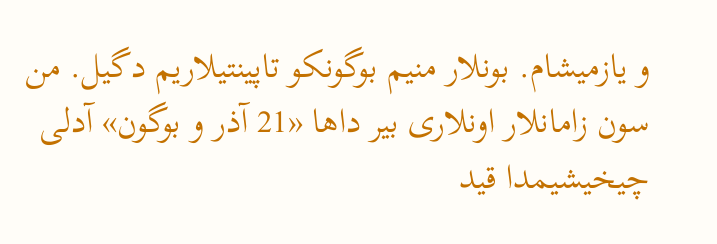و یازمیشام. بونلار منیم بوگونکو تاپینتیلاریم دگیل. من سون زامانلار اونلاری بیر داها «21 آذر و بوگون» آدلی چیخیشیمدا قید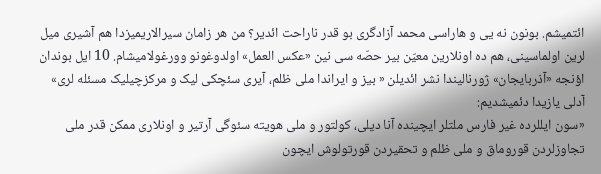ائتمیشم. بونون نه یی و هاراسی محمد آزادگری بو قدر ناراحت ائدیر؟ من هر زامان سیرالاریمیزدا هم آشیری میل لرین اولماسینی، هم ده اونلارین معیّن بیر حصّه سی نین «عکس العمل» اولدوغونو وورغولامیشام. 10 ایل بوندان اؤنجه «آذربایجان» ژورنالیندا نشر ائدیلن « بیز و ایراندا ملی ظلم، آیری سئچکی لیک و مرکزچیلیک مسئله لری» آدلی یازیدا دئمیشدیم:
«سون ایللرده غیر فارس ملتلر ایچینده آنا دیلی، کولتور و ملی هویته سئوگی آرتیر و اونلاری ممکن قدر ملی تجاوزلردن قوروماق و ملی ظلم و تحقیردن قورتولوش ایچون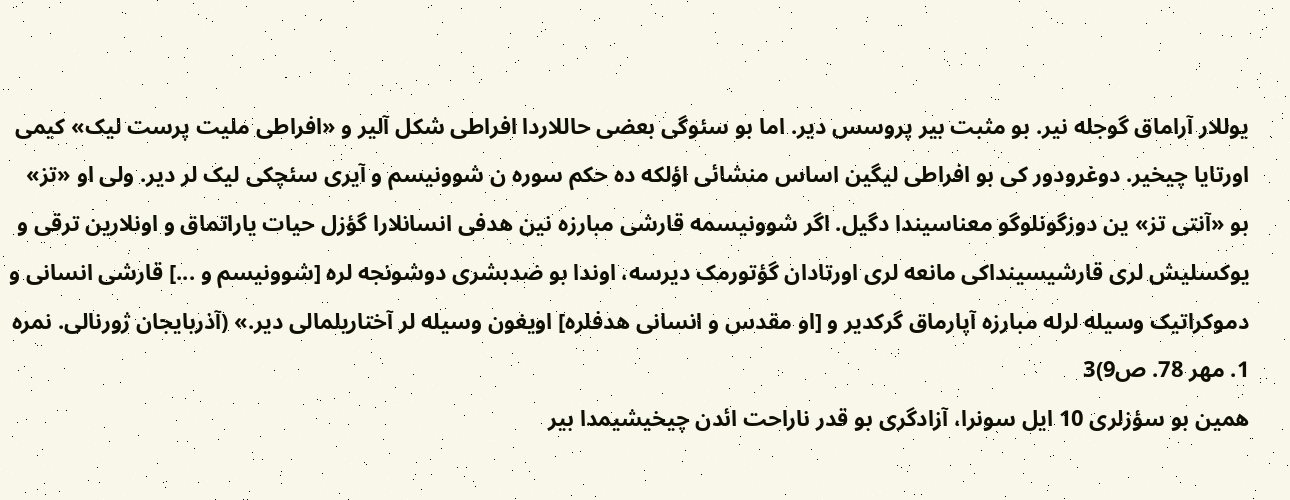یوللار آراماق گوجله نیر. بو مثبت بیر پروسس دیر. اما بو سئوگی بعضی حاللاردا افراطی شکل آلیر و «افراطی ملیت پرست لیک» کیمی اورتایا چیخیر. دوغرودور کی بو افراطی لیگین اساس منشائی اؤلکه ده حکم سوره ن شوونیسم و آیری سئچکی لیک لر دیر. ولی او «تز» بو «آنتی تز» ین دوزگونلوگو معناسیندا دگیل. اگر شوونیسمه قارشی مبارزه نین هدفی انسانلارا گؤزل حیات یاراتماق و اونلارین ترقی و یوکسلیش لری قارشیسینداکی مانعه لری اورتادان گؤتورمک دیرسه، اوندا بو ضدبشری دوشونجه لره [شوونیسم و ...] قارشی انسانی و دموکراتیک وسیله لرله مبارزه آپارماق گرکدیر و [او مقدس و انسانی هدفلره] اویغون وسیله لر آختاریلمالی دیر.» (آذربایجان ژورنالی. نمره 1. مهر 78. ص9)3
همین بو سؤزلری 10 ایل سونرا، آزادگری بو قدر ناراحت ائدن چیخیشیمدا بیر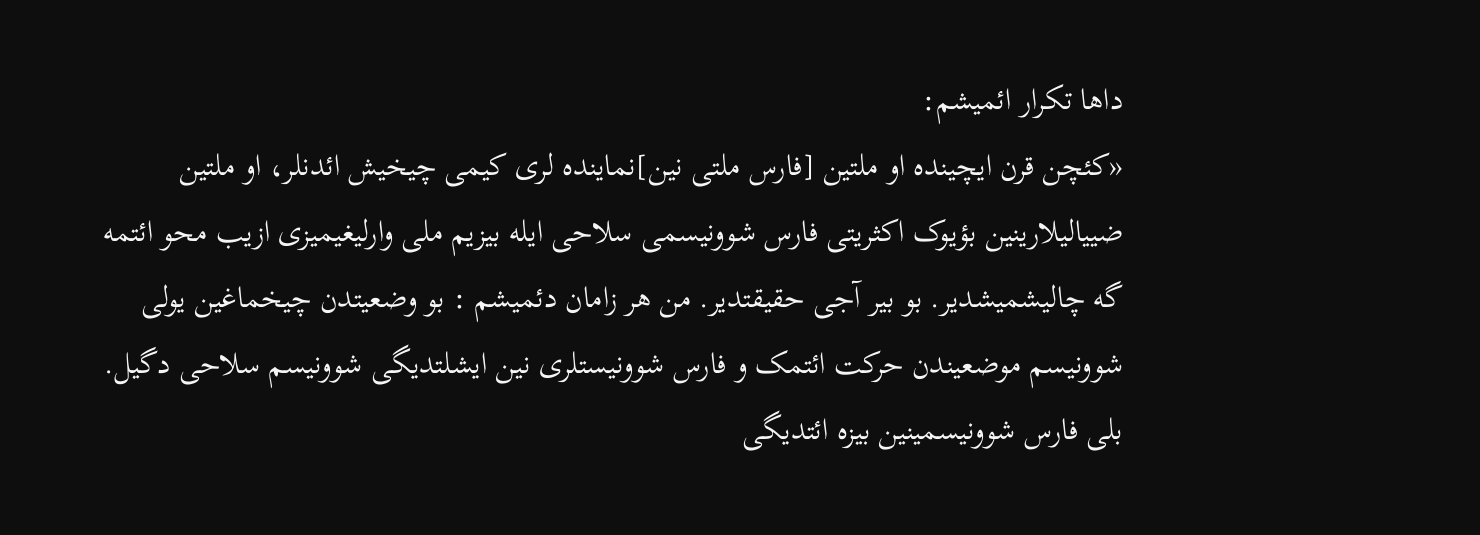داها تکرار ائمیشم:
«کئچن قرن ایچینده او ملتین [فارس ملتی نین]نماینده لری کیمی چیخیش ائدنلر، او ملتین ضییالیلارینین بؤیوک اکثریتی فارس شوونیسمی سلاحی ایله بیزیم ملی وارلیغیمیزی ازیب محو ائتمه گه چالیشمیشدیر. بو بیر آجی حقیقتدیر. من هر زامان دئمیشم : بو وضعیتدن چیخماغین یولی شوونیسم موضعیندن حرکت ائتمک و فارس شوونیستلری نین ایشلتدیگی شوونیسم سلاحی دگیل. بلی فارس شوونیسمینین بیزه ائتدیگی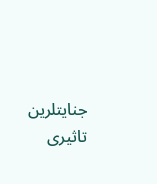جنایتلرین تاثیری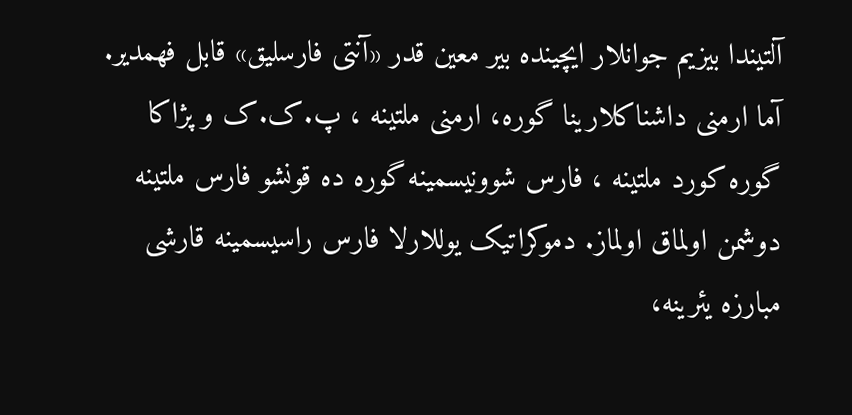آلتیندا بیزیم جوانلار ایچینده بیر معین قدر «آنتی فارسلیق» قابل فهمدیر. آما ارمنی داشناکلارینا گوره، ارمنی ملتینه ، پ.ک.ک و پژاکا گوره کورد ملتینه ، فارس شوونیسمینه گوره ده قونشو فارس ملتینه دوشمن اولماق اولماز. دموکراتیک یوللارلا فارس راسیسمینه قارشی مبارزه یئرینه،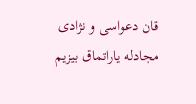قان دعواسی و نژادی مجادله یاراتماق بیزیم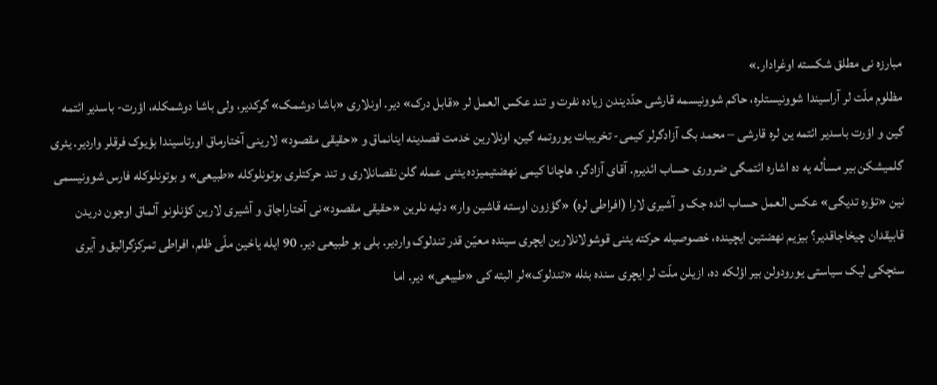مبارزه نی مطلق شکسته اوغرادار.»
مظلوم ملّت لر آراسیندا شوونیستلره، حاکم شوونیسمه قارشی حدّدیندن زیاده نفرت و تند عکس العمل لر «قابل درک» دیر. اونلاری «باشا دوشمک» گرکدیر، ولی باشا دوشمکله، اؤرت- باسدیر ائتمه گین و اؤرت باسدیر ائتمه ین لره قارشی – محمد بگ آزادگرلر کیمی- تخریبات یوروتمه گین, اونلارین خدمت قصدینه اینانماق و «حقیقی مقصود» لارینی آختارماق اورتاسیندا بؤیوک فرقلر واردیر. یئری گلمیشکن بیر مسأله یه ده اشاره ائتمگی ضروری حساب ائدیرم. آقای آزادگر، هاچانا کیمی نهضتیمیزده یئنی عمله گلن نقصانلاری و تند حرکتلری بوتونلوکله «طبیعی» و بوتونلوکله فارس شوونیسمی نین «تؤره تدیگی» عکس العمل حساب ائده جک و آشیری لارا (افراطی لره) «گؤزون اوسته قاشین وار» دئیه نلرین «حقیقی مقصود»نی آختاراجاق و آشیری لارین کؤنلونو آلماق اوجون دریدن قابیقدان چیخاجاقدیر؟ بیزیم نهضتین ایچینده، خصوصیله حرکته یئنی قوشولانلارین ایچری سینده معیّن قدر تندلوک واردیر. بلی بو طبیعی دیر. 90 ایله یاخین ملّی ظلم، افراطی تمرکزگرالیق و آیری سئچکی لیک سیاستی یورودولن بیر اؤلکه ده، ازیلن ملّت لر ایچری سنده بئله «تندلوک»لر البته کی «طبیعی» دیر. اما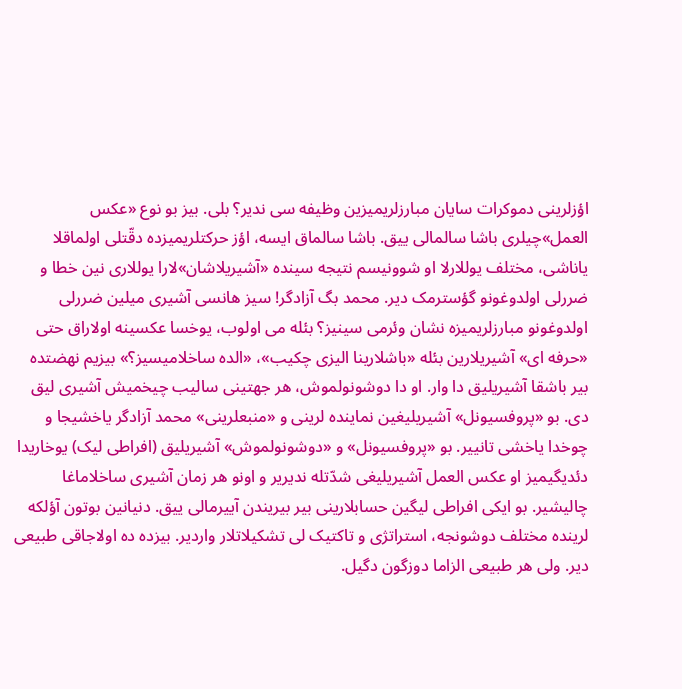اؤزلرینی دموکرات سایان مبارزلریمیزین وظیفه سی ندیر؟ بلی. بیز بو نوع «عکس العمل»چیلری باشا سالمالی ییق. باشا سالماق ایسه، اؤز حرکتلریمیزده دقّتلی اولماقلا یاناشی، مختلف یوللارلا او شوونیسم نتیجه سینده «آشیریلاشان»لارا یوللاری نین خطا و ضررلی اولدوغونو گؤسترمک دیر. محمد بگ آزادگر! سیز هانسی آشیری میلین ضررلی اولدوغونو مبارزلریمیزه نشان وئرمی سینیز؟ بئله می اولوب، یوخسا عکسینه اولاراق حتی «حرفه ای» آشیریلارین بئله «باشلارینا الیزی چکیب»، «الده ساخلامیسیز؟» بیزیم نهضتده بیر باشقا آشیریلیق دا وار. او دا دوشونولموش، هر جهتینی سالیب چیخمیش آشیری لیق دی. بو «پروفسیونل» آشیریلیغین نماینده لرینی و «منبعلرینی» محمد آزادگر یاخشیجا و چوخدا یاخشی تانییر. بو «پروفسیونل» و «دوشونولموش» آشیریلیق (افراطی لیک) یوخاریدا دئدیگیمیز او عکس العمل آشیریلیغی شدّتله ندیریر و اونو هر زمان آشیری ساخلاماغا چالیشیر. بو ایکی افراطی لیگین حسابلارینی بیر بیریندن آییرمالی ییق. دنیانین بوتون آؤلکه لرینده مختلف دوشونجه، استراتژی و تاکتیک لی تشکیلاتلار واردیر. بیزده ده اولاجاقی طبیعی دیر. ولی هر طبیعی الزاما دوزگون دگیل.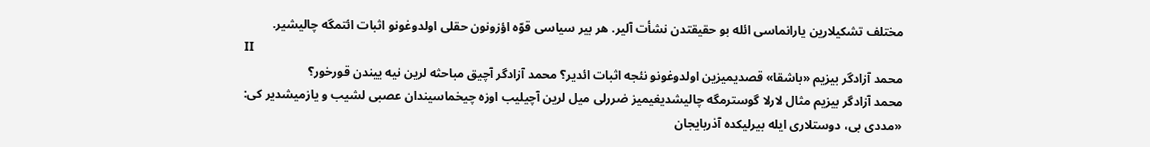مختلف تشکیلارین یارانماسی ائله بو حقیقتدن نشأت آلیر. هر بیر سیاسی قوّه اؤزونون حقلی اولدوغونو اثبات ائتمگه چالیشیر.
II
محمد آزادگر بیزیم «باشقا» قصدیمیزین اولدوغونو نئجه اثبات ائدیر؟ محمد آزادگر آچیق مباحثه لرین نیه ییندن قورخور؟
محمد آزادگر بیزیم مثال لارلا گوسترمگه چالیشدیغیمیز ضررلی میل لرین آچیلیب اوزه چیخماسیندان عصبی لشیب و یازمیشدیر کی:
«مددى بى، دوستلارى ايله بيرليکده آذربايجان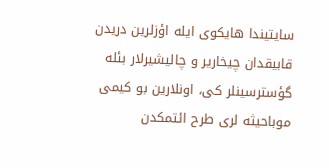سايتيندا هايکوى ايله اؤزلرين دريدن قابيقدان چيخارير و چاليشيرلار بئله گؤسترسينلر کى، اونلارين بو کيمى موباحيثه لرى طرح ائتمکدن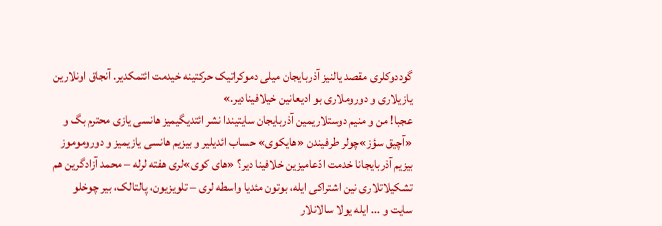گوددوکلرى مقصد يالنيز آذربايجان ميلى دموکراتيک حرکتينه خيدمت ائتمکدير. آنجاق اونلارين يازيلارى و دوروملارى بو اديعانين خيلافينادير.»
عجبا! من و منیم دوستلاریمین آذربایجان سایتیندا نشر ائتدیگیمیز هانسی یازی محترم بگ و «آچیق سؤز»چولر طرفیندن «هایکوی» حساب ائدیلیر و بیزیم هانسی یازیمیز و دوروموموز بیزیم آذربایجانا خدمت ادّعامیزین خلافینا دیر؟ «های کوی»لری هفته لرله – محمد آزادگرین هم تشکیلاتلاری نین اشتراکی ایله، بوتون مئدیا واسطه لری – تلویزیون، پالتالک، بیر چوخلو سایت و ... ایله یولا سالانلار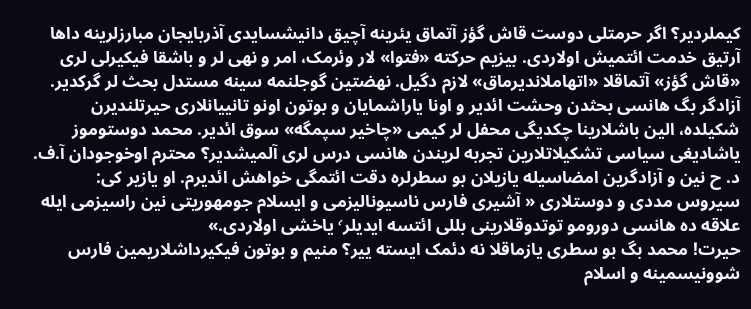کیملردیر؟ اگر حرمتلی دوست قاش گؤز آتماق یئرینه آچیق دانیشسایدی آذربایجان مبارزلرینه داها آرتیق خدمت ائتمیش اولاردی. بیزیم حرکته «فتوا» لار وئرمک، امر و نهی لر و باشقا فیکیرلی لری «قاش گؤز» آتماقلا «اتهاملاندیرماق» لازم دگیل. نهضتین گوجلنمه سینه مستدل بحث لر گرکدیر. آزادگر بگ هانسی بحثدن وحشت ائدیر و اونا یاراشمایان و بوتون اونو تانییانلاری حیرتلندیرن شکیلده، الین باشلارینا چکدیگی محفل لر کیمی «چاخیر سپمگه» سوق ائدیر. محمد دوستوموز یاشادیغی سیاسی تشکیلاتلارین تجربه لریندن هانسی درس لری آلمیشدیر؟ محترم اوخوجودان آ.ف. د. ح نین و آزادگرین امضاسیله یازیلان بو سطرلره دقت ائتمگی خواهش ائدیرم. او یازیر کی:
سیروس مددی و دوستلاری « آشيرى فارس ناسيوناليزمى و ايسلام جومهوريتى نين راسيزمى ايله علاقه ده هانسى دورومو توتدوقلارينى بللى ائتسه ايديلر٬ ياخشى اولاردى.»
حیرت! محمد بگ بو سطری یازماقلا نه دئمک ایسته ییر؟ منیم و بوتون فیکیرداشلاریمین فارس شوونیسمینه و اسلام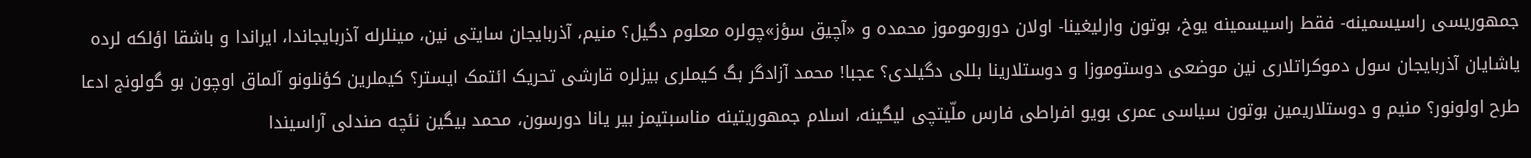جمهوریسی راسیسمینه- فقط راسیسمینه یوخ، بوتون وارلیغینا- اولان دوروموموز محمده و «آچیق سؤز»چولره معلوم دگیل؟ منیم، آذربایجان سایتی نین، مینلرله آذربایجاندا، ایراندا و باشقا اؤلکه لرده یاشایان آذربایجان سول دموکراتلاری نین موضعی دوستوموزا و دوستلارینا بللی دگیلدی؟ عجبا! محمد آزادگر بگ کیملری بیزلره قارشی تحریک ائتمک ایستر؟ کیملرین کؤنلونو آلماق اوچون بو گولونج ادعا طرح اولونور؟ منیم و دوستلاریمین بوتون سیاسی عمری بویو افراطی فارس ملّیتچی لیگینه، اسلام جمهوریتینه مناسبتیمز بیر یانا دورسون، محمد بیگین نئچه صندلی آراسیندا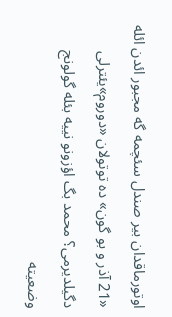اوتورماقدان بیر صندل سئچمه گه مجبور ائدن ائله «21 آذر و بو گون» ده توتولان «دوروم»یئترلی دگیلدیرمی؟ محمد بگ اؤزونو نییه بئله گولونج وضعیته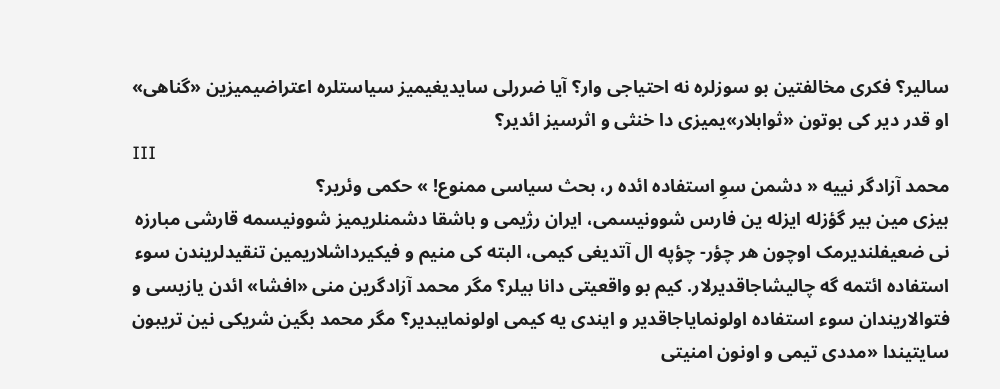سالیر؟ فکری مخالفتین بو سوزلره نه احتیاجی وار؟ آیا ضررلی سایدیغیمیز سیاستلره اعتراضیمیزین «گناهی» او قدر دیر کی بوتون «ثوابلار»یمیزی دا خنثی و اثرسیز ائدیر؟
III
محمد آزادگر نییه « دشمن سوِ استفاده ائده ر، بحث سیاسی ممنوع! » حکمی وئریر؟
بیزی مین بیر گؤزله ایزله ین فارس شوونیسمی، ایران رژیمی و باشقا دشمنلریمیز شوونیسمه قارشی مبارزه نی ضعیفلندیرمک اوچون هر چؤر- چؤپه ال آتدیغی کیمی، البته کی منیم و فیکیرداشلاریمین تنقیدلریندن سوء استفاده ائتمه گه چالیشاجاقدیرلار. کیم بو واقعیتی دانا بیلر؟ مگر محمد آزادگرین منی «افشا» ائدن یازیسی و فتوالاریندان سوء استفاده اولونمایاجاقدیر و ایندی یه کیمی اولونمایبدیر؟ مگر محمد بگین شریکی نین تریبون سایتیندا «مددی تیمی و اونون امنیتی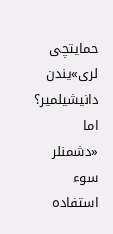حمایتچی لری»یندن دانیشیلمیر؟ اما «دشمنلر سوء استفاده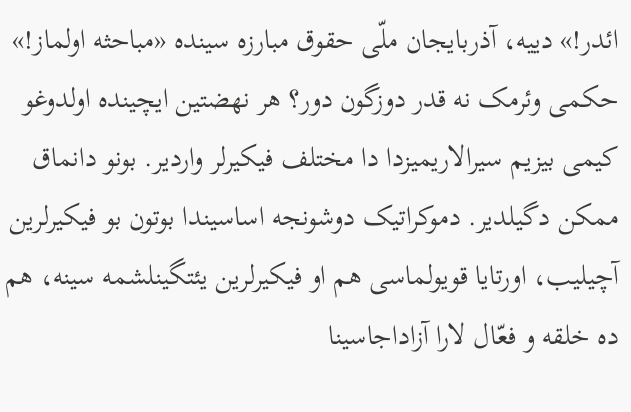ائدر!» دییه، آذربایجان ملّی حقوق مبارزه سینده «مباحثه اولماز!» حکمی وئرمک نه قدر دوزگون دور؟ هر نهضتین ایچینده اولدوغو کیمی بیزیم سیرالاریمیزدا دا مختلف فیکیرلر واردیر. بونو دانماق ممکن دگیلدیر. دموکراتیک دوشونجه اساسیندا بوتون بو فیکیرلرین آچیلیب، اورتایا قویولماسی هم او فیکیرلرین یئتگینلشمه سینه، هم ده خلقه و فعّال لارا آزاداجاسینا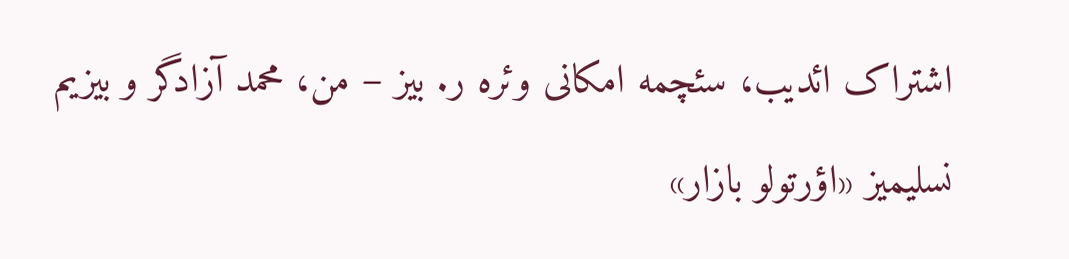اشتراک ائدیب، سئچمه امکانی وئره ر. بیز – من، محمد آزادگر و بیزیم نسلیمیز «اؤرتولو بازار»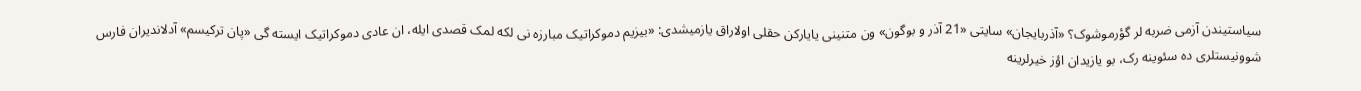سیاستیندن آزمی ضربه لر گؤرموشوک؟ «آذربایجان» سایتی «21 آذر و بوگون» ون متنینی یایارکن حقلی اولاراق یازمیشدی: «بیزیم دموکراتیک مبارزه نی لکه لمک قصدی ایله، ان عادی دموکراتیک ایسته گی «پان ترکیسم» آدلاندیران فارس شوونیستلری ده سئوینه رک، بو یازیدان اؤز خیرلرینه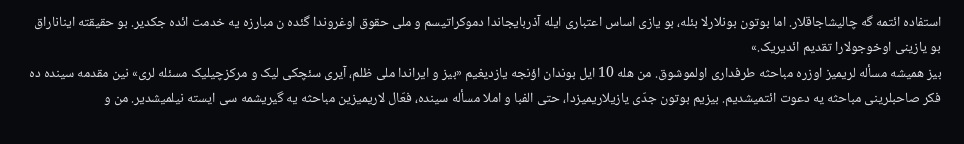استفاده ائتمه گه چالیشاجاقلار. اما بوتون بونلارلا بئله، بو یازی اساس اعتباری ایله آذربایجاندا دموکراتیسم و ملی حقوق اوغروندا گئده ن مبارزه یه خدمت ائده جکدیر. بو حقیقته ایناناراق بو یازینی اوخوجولارا تقدیم ائدیریک.»
بیز همیشه مسأله لریمیز اوزره مباحثه طرفداری اولموشوق. من هله 10 ایل بوندان اؤنجه یازدیغیم «بیز و ایراندا ملی ظلم، آیری سئچکی لیک و مرکزچیلیک مسئله لری» نین مقدمه سینده ده فکر صاحبلرینی مباحثه یه دعوت ائتمیشدیم. بیزیم بوتون جدّی یازیلاریمیزدا، حتی الفبا و املا مسأله سینده، فعّال لاریمیزین مباحثه یه گیریشمه سی ایسته نیلمیشدیر. من و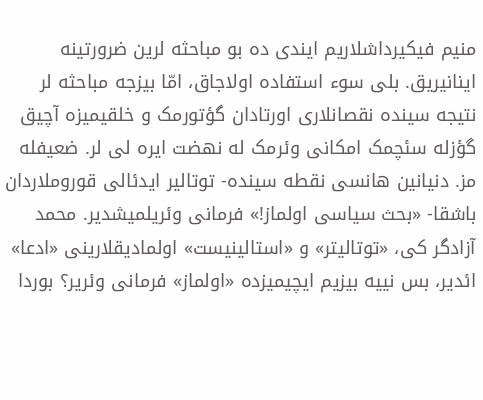منیم فیکیرداشلاریم ایندی ده بو مباحثه لرین ضرورتینه اینانیریق. بلی سوء استفاده اولاجاق، امّا بیزجه مباحثه لر نتیجه سینده نقصانلاری اورتادان گؤتورمک و خلقیمیزه آچیق گؤزله سئچمک امکانی وئرمک له نهضت ایره لی لر. ضعیفله مز. دنیانین هانسی نقطه سینده- توتالیر ایدئالی قوروملاردان باشقا- «بحث سیاسی اولماز!» فرمانی وئریلمیشدیر. محمد آزادگر کی، «توتالیتر» و «استالینیست» اولمادیقلارینی «ادعا» ائدیر، بس نییه بیزیم ایچیمیزده «اولماز» فرمانی وئریر؟ بوردا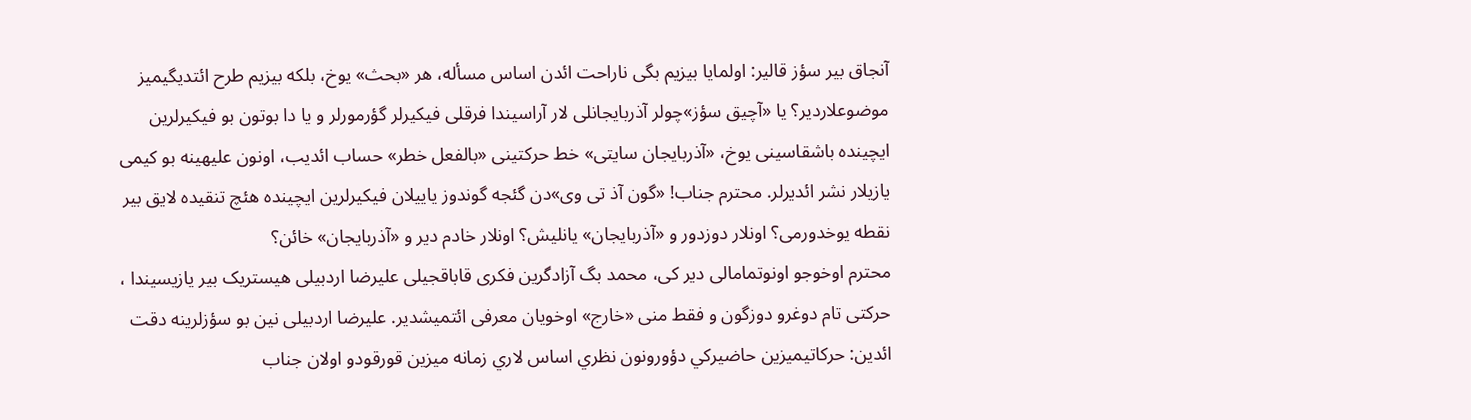آنجاق بیر سؤز قالیر: اولمایا بیزیم بگی ناراحت ائدن اساس مسأله، هر «بحث» یوخ، بلکه بیزیم طرح ائتدیگیمیز موضوعلاردیر؟ یا «آچیق سؤز»چولر آذربایجانلی لار آراسیندا فرقلی فیکیرلر گؤرمورلر و یا دا بوتون بو فیکیرلرین ایچینده باشقاسینی یوخ، «آذربایجان سایتی» خط حرکتینی «بالفعل خطر» حساب ائدیب، اونون علیهینه بو کیمی یازیلار نشر ائدیرلر. محترم جناب! «گون آذ تی وی»دن گئجه گوندوز یاییلان فیکیرلرین ایچینده هئچ تنقیده لایق بیر نقطه یوخدورمی؟ اونلار دوزدور و «آذربایجان» یانلیش؟ اونلار خادم دیر و «آذربایجان» خائن؟
محترم اوخوجو اونوتمامالی دیر کی، محمد بگ آزادگرین فکری قاباقجیلی علیرضا اردبیلی هیستریک بیر یازیسیندا ، حرکتی تام دوغرو دوزگون و فقط منی «خارج» اوخویان معرفی ائتمیشدیر. علیرضا اردبیلی نین بو سؤزلرینه دقت ائدین: حركاتيميزين حاضيركي دؤورونون نظري اساس لاري زمانه ميزين قورقودو اولان جناب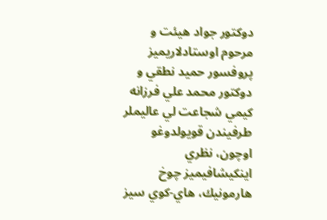دوكتور جواد هيئت و مرحوم اوستادلاريميز پروفسور حميد نطقي و دوكتور محمد علي فرزانه كيمي شجاعت لي عاليملر طرفيندن قويولدوغو اوچون، نظري اينكيشافيميز چوخ هارمونيك، هاي-كوي سيز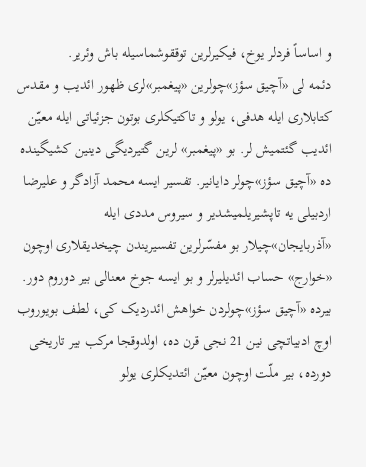و اساساً فردلر يوخ، فيكيرلرين توققوشماسيله باش وئرير.
دئمه لی «آچیق سؤز»چولرین «پیغمبر»لری ظهور ائدیب و مقدس کتابلاری ایله هدفی، یولو و تاکتیکلری بوتون جزئیاتی ایله معیّن ائدیب گئتمیش لر. بو «پیغمبر» لرین گتیردیگی دینین کشیگینده ده «آچیق سؤز»چولر دایانیر. تفسیر ایسه محمد آزادگر و علیرضا اردبیلی یه تاپشیریلمیشدیر و سیروس مددی ایله «آذربایجان»چیلار بو مفسّرلرین تفسیریندن چیخدیقلاری اوچون «خوارج» حساب ائدیلیرلر و بو ایسه جوخ معنالی بیر دوروم دور. بیرده «آچیق سؤز»چولردن خواهش ائدردیک کی، لطف بویوروب اوچ ادبیاتچی نین 21 نجی قرن ده، اولدوقجا مرکب بیر تاریخی دورده، بیر ملّت اوچون معیّن ائتدیکلری یولو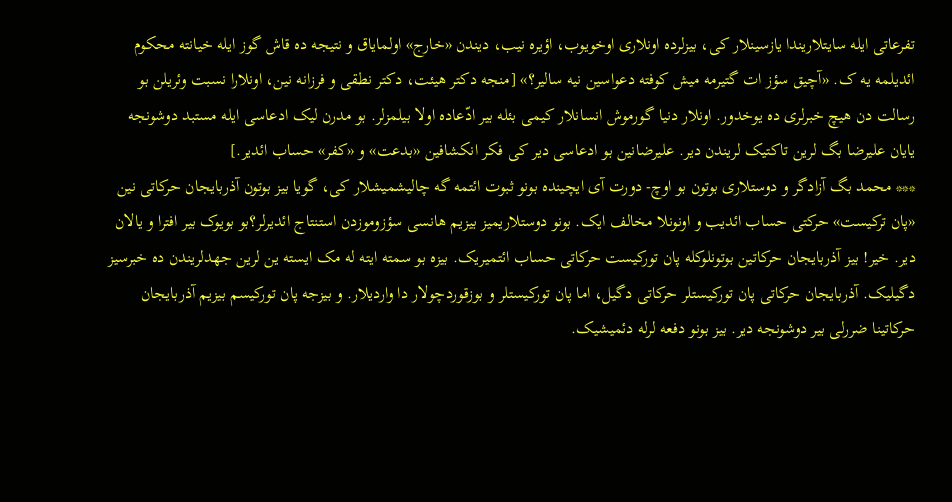تفرعاتی ایله سایتلاریندا یازسینلار کی، بیزلرده اونلاری اوخویوب، اؤیره نیب، دیندن «خارج» اولمایاق و نتیجه ده قاش گوز ایله خیانته محکوم ائدیلمه یه ک. «آچیق سؤز ات گتیرمه میش کوفته دعواسین نیه سالیر؟» [منجه دکتر هیئت، دکتر نطقی و فرزانه نین، اونلارا نسبت وئریلن بو رسالت دن هیچ خبرلری ده یوخدور. اونلار دنیا گورموش انسانلار کیمی بئله بیر ادّعاده اولا بیلمزلر. بو مدرن لیک ادعاسی ایله مستبد دوشونجه یایان علیرضا بگ لرین تاکتیک لریندن دیر. علیرضانین بو ادعاسی دیر کی فکر انکشافین «بدعت» و «کفر» حساب ائدیر.]
*** محمد بگ آزادگر و دوستلاری بوتون بو اوچ- دورت آی ایچینده بونو ثبوت ائتمه گه چالیشمیشلار کی، گویا بیز بوتون آذربایجان حرکاتی نین «پان ترکیست» حرکتی حساب ائدیب و اونونلا مخالف ایک. بونو دوستلاریمیز بیزیم هانسی سؤزوموزدن استنتاج ائدیرلر؟بو بویوک بیر افترا و یالان دیر. خیر! بیز آذربایجان حرکاتین بوتونلوکله پان تورکیست حرکاتی حساب ائتمیریک. بیزه بو سمته ایته له مک ایسته ین لرین جهدلریندن ده خبرسیز دگیلیک. آذربایجان حرکاتی پان تورکیستلر حرکاتی دگیل، اما پان تورکیستلر و بوزقوردچولار دا واردیلار. و بیزجه پان تورکیسم بیزیم آذربایجان حرکاتینا ضررلی بیر دوشونجه دیر. بیز بونو دفعه لرله دئمیشیک.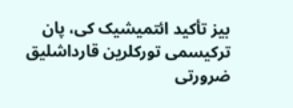بیز تأکید ائتمیشیک کی، پان ترکیسمی تورکلرین قارداشلیق ضرورتی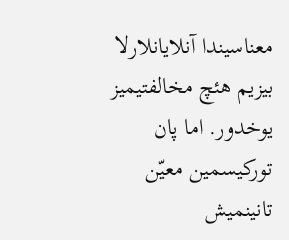معناسیندا آنلایانلارلا بیزیم هئچ مخالفتیمیز یوخدور. اما پان تورکیسمین معیّن تانینمیش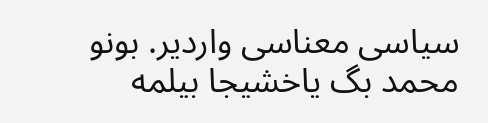سیاسی معناسی واردیر. بونو محمد بگ یاخشیجا بیلمه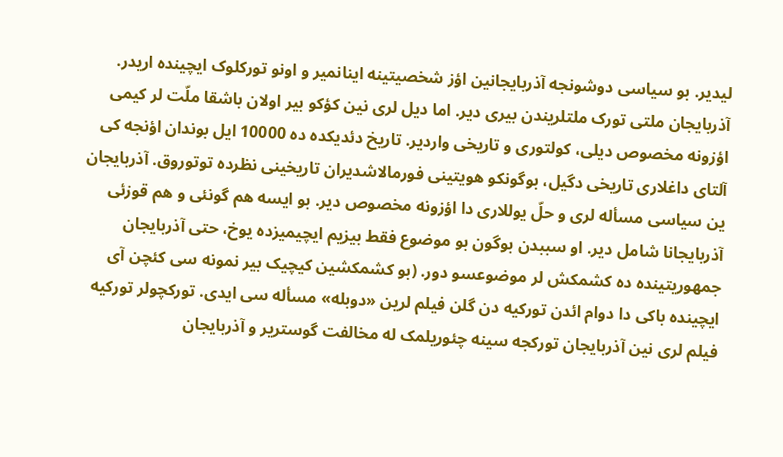لیدیر. بو سیاسی دوشونجه آذربایجانین اؤز شخصیتینه اینانمیر و اونو تورکلوک ایچینده اریدر. آذربایجان ملتی تورک ملتلریندن بیری دیر. اما دیل لری نین کؤکو بیر اولان باشقا ملّت لر کیمی اؤزونه مخصوص دیلی، کولتوری و تاریخی واردیر. تاریخ دئدیکده ده 10000 ایل بوندان اؤنجه کی آلتای داغلاری تاریخی دگیل، بوگونکو هویتینی فورمالاشدیران تاریخینی نظرده توتوروق. آذربایجان ین سیاسی مسأله لری و حلّ یوللاری دا اؤزونه مخصوص دیر. بو ایسه هم گونئی و هم قوزئی آذربایجانا شامل دیر. او سببدن بوگون بو موضوع فقط بیزیم ایچیمیزده یوخ، حتی آذربایجان جمهوریتینده ده کشمکش لر موضوعسو دور. (بو کشمکشین کیچیک بیر نمونه سی کئچن آی ایچینده باکی دا دوام ائدن تورکیه دن گلن فیلم لرین «دوبله» مسأله سی ایدی. تورکچولر تورکیه فیلم لری نین آذربایجان تورکجه سینه چئوریلمک له مخالفت گوستریر و آذربایجان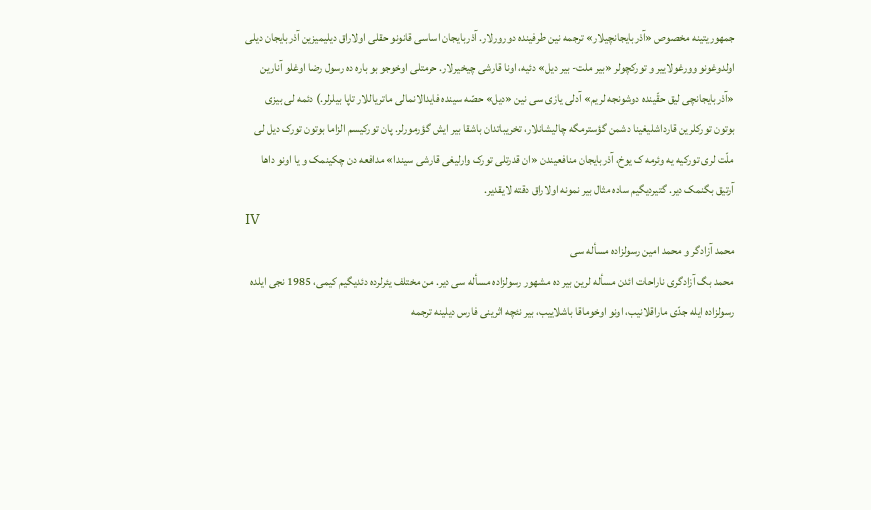جمهوریتینه مخصوص «آذربایجانچیلار» ترجمه نین طرفینده دورورلار. آذربایجان اساسی قانونو حقلی اولاراق دیلیمیزین آذربایجان دیلی اولدوغونو وورغولاییر و تورکچولر «بیر ملت- بیر دیل» دئیه، اونا قارشی چیخیرلار. حرمتلی اوخوجو بو باره ده رسول رضا اوغلو آنارین «آذربایجانچی لیق حقّینده دوشونجه لریم» آدلی یازی سی نین «دیل» حصّه سینده فایدالانمالی ماتریاللار تاپا بیلرلر.) دئمه لی بیزی بوتون تورکلرین قارداشلیغینا دشمن گؤسترمگه چالیشانلار، تخریباتدان باشقا بیر ایش گؤرمورلر. پان تورکیسم الزاما بوتون تورک دیل لی ملّت لری تورکیه یه وئرمه ک یوخ، آذربایجان منافعیندن «ان قدرتلی تورک وارلیغی قارشی سیندا» مدافعه دن چکینمک و یا اونو داها آرتیق بگنمک دیر. گتیردیگیم ساده مثال بیر نمونه اولاراق دقته لایقدیر.
IV
محمد آزادگر و محمد امین رسولزاده مسأله سی
محمد بگ آزادگری ناراحات ائدن مسأله لرین بیر ده مشهور رسولزاده مسأله سی دیر. من مختلف یئرلرده دئدیگیم کیمی، 1985 نجی ایلده رسولزاده ایله جدّی ماراقلانیب، اونو اوخوماقا باشلاییب، بیر نئچه اثرینی فارس دیلینه ترجمه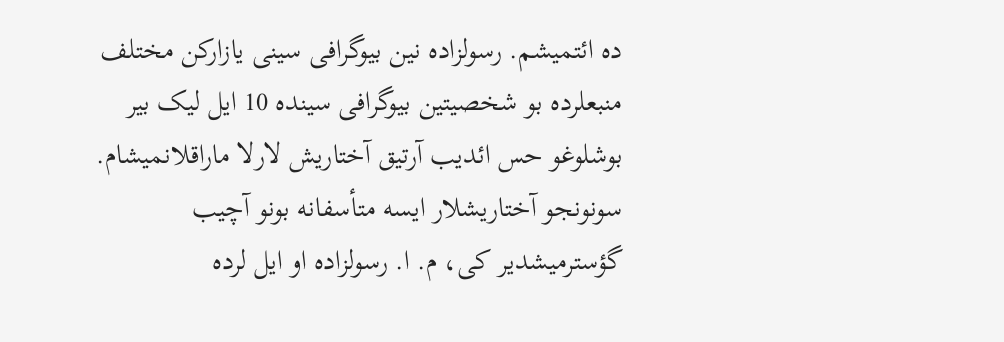ده ائتمیشم. رسولزاده نین بیوگرافی سینی یازارکن مختلف منبعلرده بو شخصیتین بیوگرافی سینده 10 ایل لیک بیر بوشلوغو حس ائدیب آرتیق آختاریش لارلا ماراقلانمیشام. سونونجو آختاریشلار ایسه متأسفانه بونو آچیب گؤسترمیشدیر کی، م. ا. رسولزاده او ایل لرده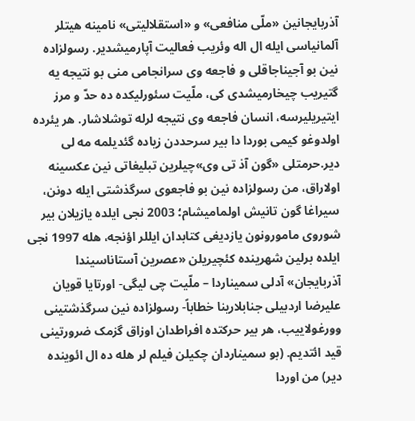آذربایجانین «ملّی منافعی» و «استقلالیتی» نامینه هیتلر آلمانیاسی ایله ال اله وئریب فعالیت آپارمیشدیر. رسولزاده نین بو آجیناجاقلی و فاجعه وی سرانجامی منی بو نتیجه یه گتیریب چیخارمیشدی کی، ملّیت سئورلیکده ده حدّ و مرز ایتیریلیرسه، انسان فاجعه وی نتیجه لرله توشلاشار. هر یئرده اولدوغو کیمی بوردا دا بیر سرحددن زیاده گئدیلمه مه لی دیر.حرمتلی «گون آذ تی وی»چیلرین تبلیغاتی نین عکسینه اولاراق، من رسولزاده نین بو فاجعوی سرگذشتی ایله دونن، سیراغا گون تانیش اولمامیشام؛ 2003 نجی ایلده یازیلان بیر شوروی مامورونون یازدیغی کتابدان ایللر اؤنجه، هله 1997 نجی ایلده برلین شهرینده کئچیریلن «عصرین آستاناسیندا آذربایجان» آدلی سمیناردا – ملّیت چی لیگی- اورتایا قویان علیرضا اردبیلی جنابلارینا خطاباً- رسولزاده نین سرگذشتینی وورغولاییب، هر بیر حرکتده افراطدان اوزاق گزمک ضرورتینی قید ائتدیم. (بو سمیناردان چکیلن فیلم لر هله ده ال ائوینده دیر) من اوردا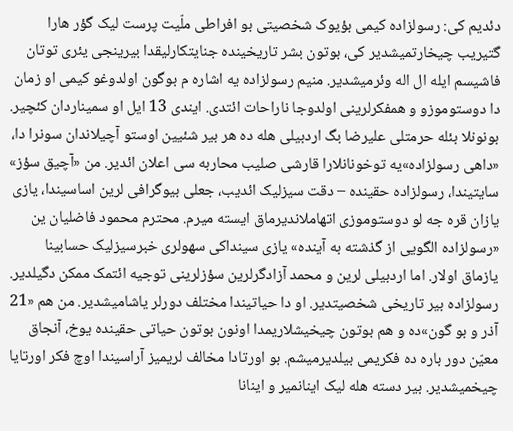دئدیم کی: رسولزاده کیمی بؤیوک شخصیتی بو افراطی ملّیت پرست لیک گؤر هارا گتیریب چیخارتمیشدیر کی، بوتون بشر تاریخینده جنایتکارلیقدا بیرینجی یئری توتان فاشیسم ایله ال اله وئرمیشدیر. منیم رسولزاده یه اشاره م بوگون اولدوغو کیمی او زمان دا دوستوموزو و همفکرلرینی اولدوجا ناراحات ائتدی. ایندی 13 ایل او سمیناردان کئچیر. بونونلا بئله حرمتلی علیرضا بگ اردبیلی هله ده هر بیر شئیین اوستو آچیلاندان سونرا دا، «داهی رسولزاده»یه توخونانلارا قارشی صلیب محاربه سی اعلان ائدیر. من «آچیق سؤز» سایتیندا، رسولزاده حقینده – دقت سیزلیک ائدیب، جعلی بیوگرافی لرین اساسیندا، یازی یازان قره جه لو دوستوموزی اتهاملاندیرماق ایسته میرم. محترم محمود فاضلیان ین «رسولزاده الگویی از گذشته به آینده» یازی سینداکی سهولری خبرسیزلیک حسابینا یازماق اولار. اما اردبیلی لرین و محمد آزادگرلرین سؤزلرینی توجیه ائتمک ممکن دگیلدیر. رسولزاده بیر تاریخی شخصیتدیر. او دا حیاتیندا مختلف دورلر یاشامیشدیر. من هم «21 آذر و بو گون»ده و هم بوتون چیخیشلاریمدا اونون بوتون حیاتی حقینده یوخ، آنجاق معیّن دور باره ده فکریمی بیلدیرمیشم. بو اورتادا مخالف لریمیز آراسیندا اوچ فکر اورتایا چیخمیشدیر. بیر دسته هله لیک اینانمیر و اینانا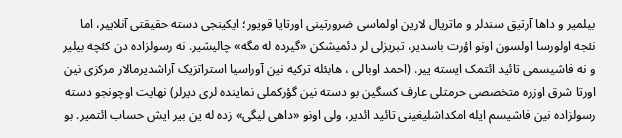بیلمیر و داها آرتیق سندلر و ماتریال لارین اولماسی ضرورتینی اورتایا قویور؛ ایکینجی دسته حقیقتی آنلاییر، اما نئجه اولورسا اولسون اونو اؤرت باسدیر، تبریزلی لر دئمیشکن «گیرده له مگه» چالیشیر. نه رسولزاده دن کئچه بیلیر و نه فاشیسمی تائید ائتمک ایسته ییر. (احمد اوبالی ، هابئله ترکیه نین آوراسیا استراتزیک آراشدیرمالار مرکزی نین اورتا شرق اوزره متخصصی حرمتلی عارف کسگین بو دسته نین گؤرکملی نماینده لری دیرلر) نهایت اوچونجو دسته رسولزاده نین فاشیسم ایله امکداشلیغینی تائید ائدیر، ولی اونو «داهی لیگی» زده له ین بیر ایش حساب ائتمیر. بو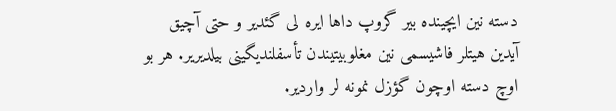دسته نین ایچینده بیر گروپ داها ایره لی گئدیر و حتی آچیق آیدین هیتلر فاشیسمی نین مغلوبیتیندن تأسفلندیگینی بیلدیریر. هر بو اوچ دسته اوچون گؤزل نمونه لر واردیر.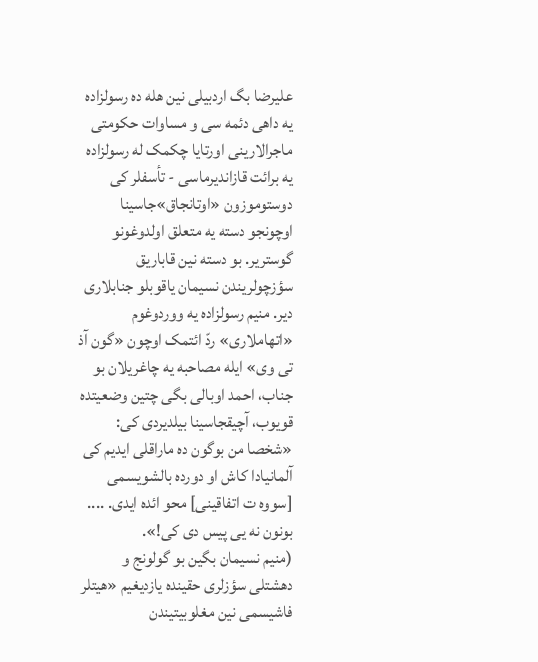علیرضا بگ اردبیلی نین هله ده رسولزاده یه داهی دئمه سی و مساوات حکومتی ماجرالارینی اورتایا چکمک له رسولزاده یه برائت قازاندیرماسی - تأسفلر کی دوستوموزون «اوتانجاق»جاسینا اوچونجو دسته یه متعلق اولدوغونو گوستریر. بو دسته نین قاباریق سؤزچولریندن نسیمان یاقوبلو جنابلاری دیر. منیم رسولزاده یه ووردوغوم «اتهاملاری» ردّ ائتمک اوچون «گون آذ تی وی» ایله مصاحبه یه چاغریلان بو جناب، احمد اوبالی بگی چتین وضعیتده قویوب، آچیقجاسینا بیلدیردی کی:
«شخصا من بوگون ده ماراقلی ایدیم کی آلمانیادا کاش او دورده بالشویسمی [سووه ت اتفاقینی] محو ائده ایدی. .... بونون نه یی پیس دی کی!».
(منیم نسیمان بگین بو گولونج و دهشتلی سؤزلری حقینده یازدیغیم «هیتلر فاشیسمی نین مغلوبیتیندن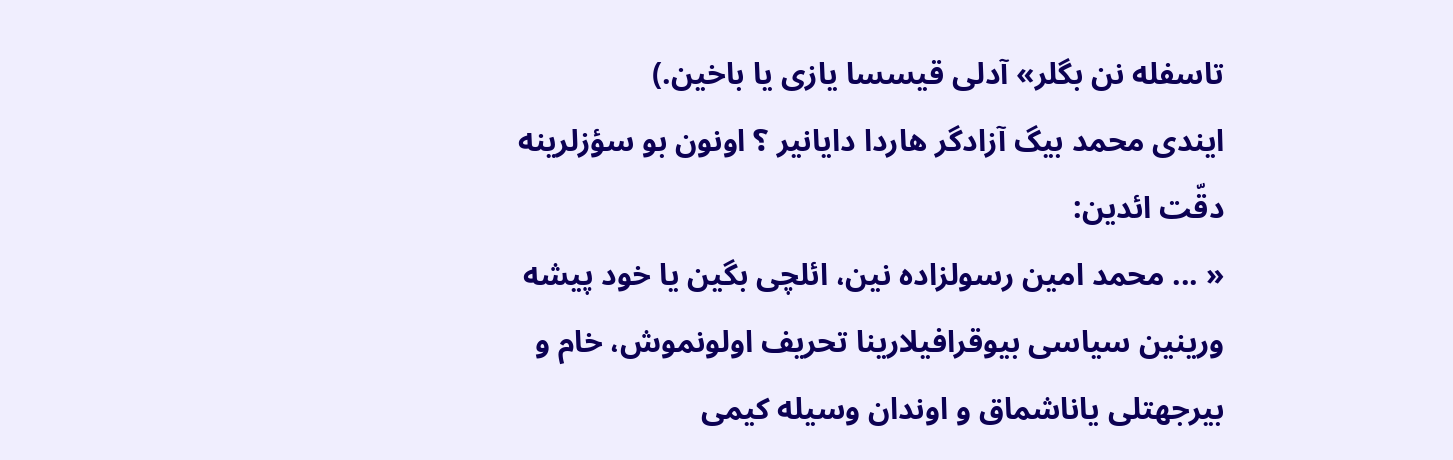تاسفله نن بگلر» آدلی قیسسا یازی یا باخین.)
ایندی محمد بیگ آزادگر هاردا دایانیر ؟ اونون بو سؤزلرینه دقّت ائدین:
« ... محمد امين رسولزاده نين، ائلچى بگين يا خود پيشه ورينين سياسى بيوقرافيلارينا تحريف اولونموش، خام و بيرجهتلى ياناشماق و اوندان وسيله کيمى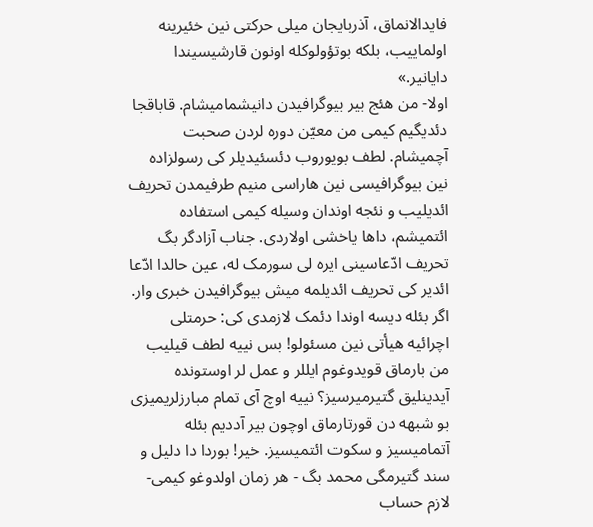فايدالانماق، آذربايجان ميلى حرکتى نين خئيرينه اولماييب، بلکه بوتؤولوکله اونون قارشيسيندا دايانير.»
اولا- من هئج بیر بیوگرافیدن دانیشمامیشام. قاباقجا دئدیگیم کیمی من معیّن دوره لردن صحبت آچمیشام. لطف بویوروب دئسئیدیلر کی رسولزاده نین بیوگرافیسی نین هاراسی منیم طرفیمدن تحریف ائدیلیب و نئجه اوندان وسیله کیمی استفاده ائتمیشم، داها یاخشی اولاردی. جناب آزادگر بگ تحریف ادّعاسینی ایره لی سورمک له، عین حالدا ادّعا ائدیر کی تحریف ائدیلمه میش بیوگرافیدن خبری وار. اگر بئله دیسه اوندا دئمک لازمدی کی: حرمتلی اچرائیه هیأتی نین مسئولو! بس نییه لطف قیلیب من بارماق قویدوغوم ایللر و عمل لر اوستونده آیدینلیق گتیرمیرسیز؟ نییه اوچ آی تمام مبارزلریمیزی بو شبهه دن قورتارماق اوچون بیر آددیم بئله آتمامیسیز و سکوت ائتمیسیز. خیر! بوردا دا دلیل و سند گتیرمگی محمد بگ - هر زمان اولدوغو کیمی- لازم حساب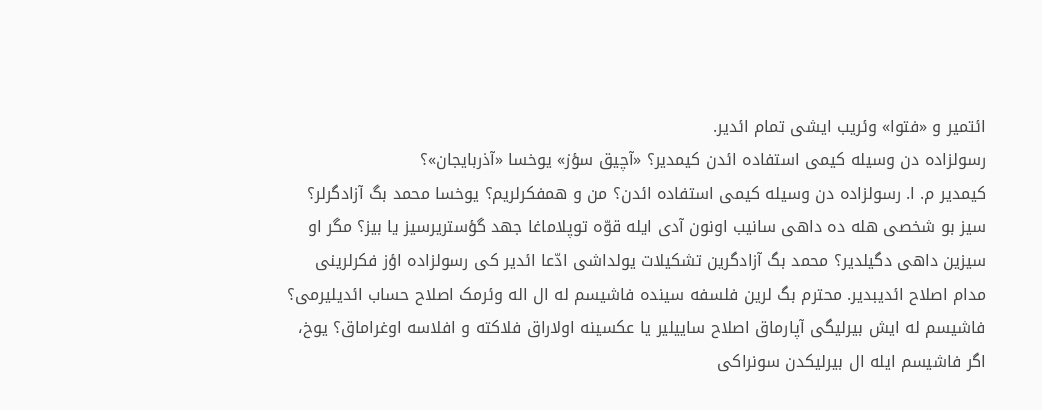ائتمیر و «فتوا» وئریب ایشی تمام ائدیر.
رسولزاده دن وسیله کیمی استفاده ائدن کیمدیر؟ «آچیق سؤز» یوخسا «آذربایجان»؟
کیمدیر م. ا. رسولزاده دن وسیله کیمی استفاده ائدن؟ من و همفکرلریم؟ یوخسا محمد بگ آزادگرلر؟ سیز بو شخصی هله ده داهی سانیب اونون آدی ایله قوّه توپلاماغا جهد گؤستریرسیز یا بیز؟ مگر او سیزین داهی دگیلدیر؟ محمد بگ آزادگرین تشکیلات یولداشی ادّعا ائدیر کی رسولزاده اؤز فکرلرینی مدام اصلاح ائدیبدیر. محترم بگ لرین فلسفه سینده فاشیسم له ال اله وئرمک اصلاح حساب ائدیلیرمی؟ فاشیسم له ایش بیرلیگی آپارماق اصلاح ساییلیر یا عکسینه اولاراق فلاکته و افلاسه اوغراماق؟ یوخ، اگر فاشیسم ایله ال بیرلیکدن سونراکی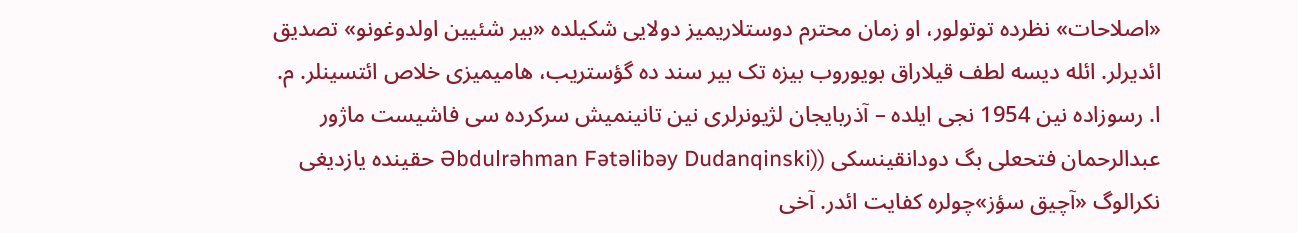«اصلاحات» نظرده توتولور، او زمان محترم دوستلاریمیز دولایی شکیلده «بیر شئیین اولدوغونو» تصدیق ائدیرلر. ائله دیسه لطف قیلاراق بویوروب بیزه تک بیر سند ده گؤستریب، هامیمیزی خلاص ائتسینلر. م. ا. رسوزاده نین 1954 نجی ایلده – آذربایجان لژیونرلری نین تانینمیش سرکرده سی فاشیست ماژور عبدالرحمان فتحعلی بگ دودانقینسکی ((Əbdulrəhman Fətəlibəy Dudanqinski حقینده یازدیغی نکرالوگ «آچیق سؤز»چولره کفایت ائدر. آخی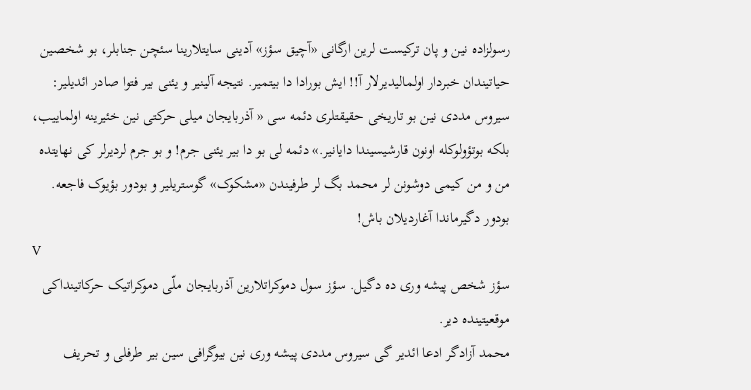رسولزاده نین و پان ترکیست لرین ارگانی «آچیق سؤز» آدینی سایتلارینا سئچن جنابلر، بو شخصین حیاتیندان خبردار اولمالیدیرلار آ!! ایش بورادا دا بیتمیر. نتیجه آلینیر و یئنی بیر فتوا صادر ائدیلیر:
سیروس مددی نین بو تاریخی حقیقتلری دئمه سی « آذربايجان ميلى حرکتى نين خئيرينه اولماييب، بلکه بوتؤولوکله اونون قارشيسيندا دايانير.» دئمه لی بو دا بیر یئنی جرم! و بو جرم لردیرلر کی نهایتده من و من کیمی دوشونن لر محمد بگ لر طرفیندن «مشکوک» گوستریلیر و بودور بؤیوک فاجعه. بودور دگیرماندا آغاردیلان باش!
V
سؤز شخص پیشه وری ده دگیل. سؤز سول دموکراتلارین آذربایجان ملّی دموکراتیک حرکاتینداکی موقعیتینده دیر.
محمد آزادگر ادعا ائدیر گی سیروس مددی پیشه وری نین بیوگرافی سین بیر طرفلی و تحریف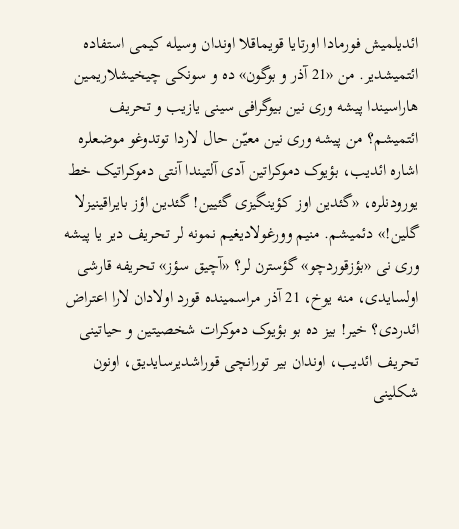ائدیلمیش فورمادا اورتایا قویماقلا اوندان وسیله کیمی استفاده ائتمیشدیر. من «21 آذر و بوگون» ده و سونکی چیخیشلاریمین هاراسیندا پیشه وری نین بیوگرافی سینی یازیب و تحریف ائتمیشم؟ من پیشه وری نین معیّن حال لاردا توتدوغو موضعلره اشاره ائدیب، بؤیوک دموکراتین آدی آلتیندا آنتی دموکراتیک خط یورودنلره، «گئدین اوز کؤینگیزی گئیین! گئدین اؤز بایراقینیزلا گلین!» دئمیشم. منیم وورغولادیغیم نمونه لر تحریف دیر یا پیشه وری نی «بؤزقوردچو» گؤسترن لر؟ «آچیق سؤز» تحریفه قارشی اولسایدی، منه یوخ، 21 آذر مراسمینده قورد اولادان لارا اعتراض ائدردی؟ خیر! بیز ده بو بؤیوک دموکرات شخصیتین و حیاتینی تحریف ائدیب، اوندان بیر تورانچی قوراشدیرسایدیق، اونون شکلینی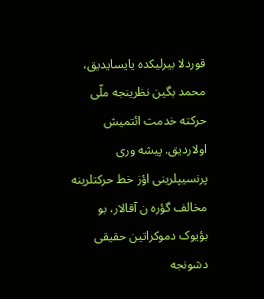قوردلا بیرلیکده یایسایدیق، محمد بگین نظرینجه ملّی حرکته خدمت ائتمیش اولاردیق. پیشه وری پرنسیپلرینی اؤز خط حرکتلرینه مخالف گؤره ن آقالار، بو بؤیوک دموکراتین حقیقی دشونجه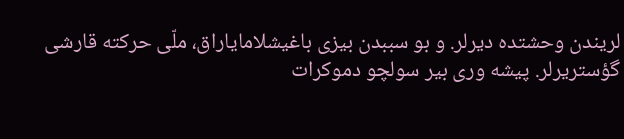لریندن وحشتده دیرلر. و بو سببدن بیزی باغیشلامایاراق، ملّی حرکته قارشی گؤستریرلر. پیشه وری بیر سولچو دموکرات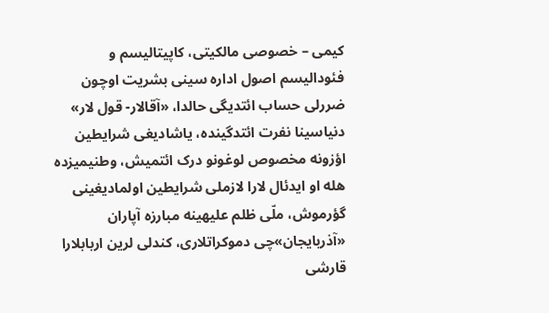کیمی – خصوصی مالکیتی، کاپیتالیسم و فئودالیسم اصول اداره سینی بشریت اوچون ضررلی حساب ائتدیگی حالدا، «آقالار- قول لار» دنیاسینا نفرت ائتدگینده، یاشادیغی شرایطین اؤزونه مخصوص لوغونو درک ائتمیش، وطنیمیزده هله او ایدئال لارا لازملی شرایطین اولمادیغینی گؤرموش، ملّی ظلم علیهینه مبارزه آپاران «آذربایجان»چی دموکراتلاری، کندلی لرین اربابلارا قارشی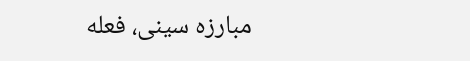مبارزه سینی، فعله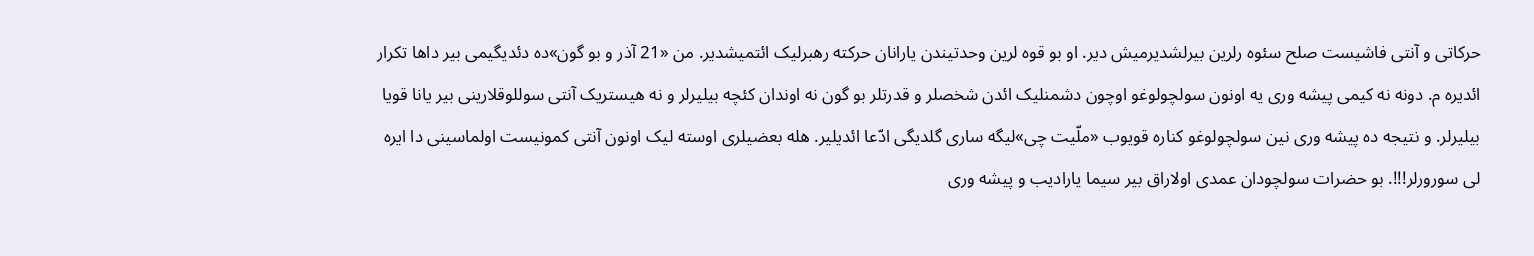حرکاتی و آنتی فاشیست صلح سئوه رلرین بیرلشدیرمیش دیر. او بو قوه لرین وحدتیندن یارانان حرکته رهبرلیک ائتمیشدیر. من «21 آذر و بو گون»ده دئدیگیمی بیر داها تکرار ائدیره م. دونه نه کیمی پیشه وری یه اونون سولچولوغو اوچون دشمنلیک ائدن شخصلر و قدرتلر بو گون نه اوندان کئچه بیلیرلر و نه هیستریک آنتی سوللوقلارینی بیر یانا قویا بیلیرلر. و نتیجه ده پیشه وری نین سولچولوغو کناره قویوب «ملّیت چی»لیگه ساری گلدیگی ادّعا ائدیلیر. هله بعضیلری اوسته لیک اونون آنتی کمونیست اولماسینی دا ایره لی سورورلر!!!. بو حضرات سولچودان عمدی اولاراق بیر سیما یارادیب و پیشه وری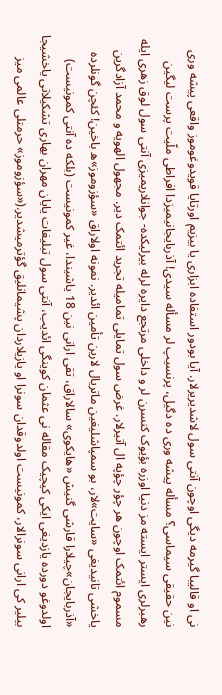نی او قالیبا گیرمه دیگی اوچون آنتی سول لاشدیریرلار. آیا بودور استفاده ابزاری یا بیزیم اورتایا قویدوغوموز واقعی پیشه وری نین حقیقی سیماسی؟ مسأله پیشه وری ده دگیل، پرنسیپ لر مسأله سیدی! آذربایجانیمیزدا افراطی ملّیت پرست لیگین رهبرلری ایستر ایسته مز دنیا اوزره بؤیوک کنسرن لر و داخلی مرتجع دایره لرله بیرلیکده- جوانلاریمیزی آنتی سول لوق زهری ایله مسموم ائتمک اوچون هر چؤر چؤپه ال آتیرلار. غرض سول تمایلی تمامیله تجرید ائتمک دیر. مجهول الهویه و محمد آزادگرین یاخشی تانیدیغی «سایت»لار، بو سمپاشلیغین ماتریال لارین تأمین ائدیر. نمونه اولاراق «سؤزوموز»ه باخین! کئچن گونلرده «آذربایجان»چیلارا قارشی گنیش «هایکوی» سالاراق، تقی ارانی نین 18 یاشیندا، غیر کمونیست (بلکه ده آنتی کمونیست) اولدوغو دورده یازدیغی ایکی کیچیک مقاله نی عثمان کوینگی ائدیب، آنتی سول تبلیغات یایان مهران بهاری تشکیلاتی یاخشیجا بیلیر کی ارانی سونرالار، کمونیست اولدوقدان سونرا او یازیلاردان پشیمانلیق گؤترمیشدیر.(«سؤزوموز» حرمتلی عالمی میز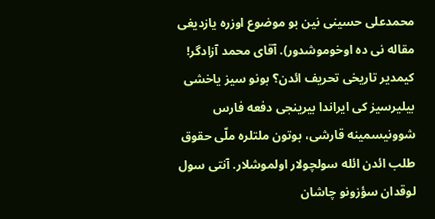محمدعلی حسینی نین بو موضوع اوزره یازدیغی مقاله نی ده اوخوموشدور). آقای محمد آزادگر! کیمدیر تاریخی تحریف ائدن؟ بونو سیز یاخشی بیلیرسیز کی ایراندا بیرینجی دفعه فارس شوونیسمینه قارشی، بوتون ملتلره ملّی حقوق طلب ائدن ائله سولچولار اولموشلار. آنتی سول لوقدان سؤزونو چاشان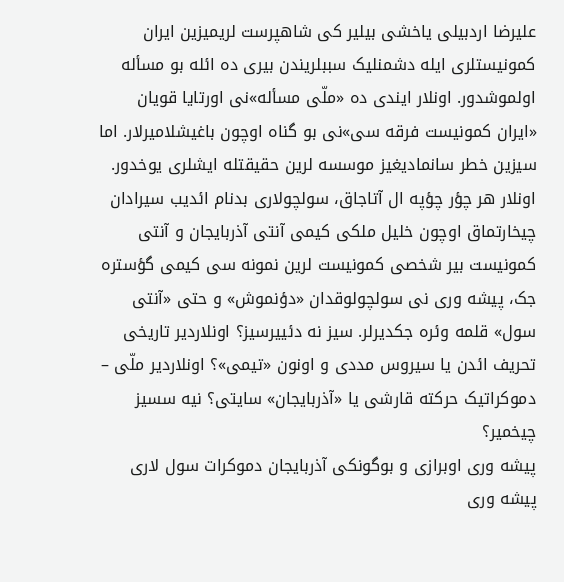علیرضا اردبیلی یاخشی بیلیر کی شاهپرست لریمیزین ایران کمونیستلری ایله دشمنلیک سببلریندن بیری ده ائله بو مسأله اولموشدور. اونلار ایندی ده «ملّی مسأله»نی اورتایا قویان «ایران کمونیست فرقه سی»نی بو گناه اوچون باغیشلامیرلار. اما سیزین خطر سانمادیغیز موسسه لرین حقیقتله ایشلری یوخدور. اونلار هر چؤر چؤپه ال آتاجاق، سولچولاری بدنام ائدیب سیرادان چیخارتماق اوچون خلیل ملکی کیمی آنتی آذربایجان و آنتی کمونیست بیر شخصی کمونیست لرین نمونه سی کیمی گؤستره جک، پیشه وری نی سولچولوقدان «دؤنموش» و حتی «آنتی سول» قلمه وئره جکدیرلر. سیز نه دئییرسیز؟ اونلاردیر تاریخی تحریف ائدن یا سیروس مددی و اونون «تیمی»؟ اونلاردیر ملّی – دموکراتیک حرکته قارشی یا «آذربایجان» سایتی؟ نیه سسیز چیخمیر؟
پیشه وری اوبرازی و بوگونکی آذربایجان دموکرات سول لاری
پیشه وری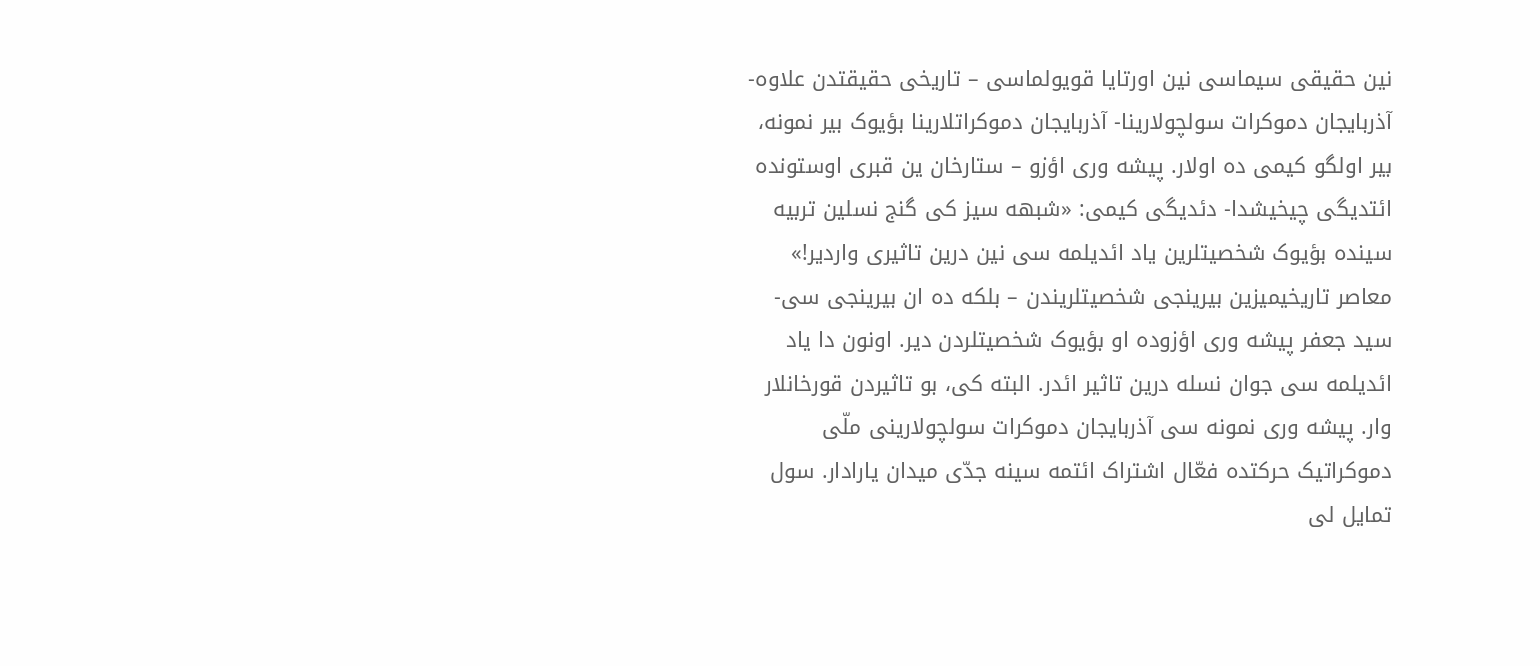نین حقیقی سیماسی نین اورتایا قویولماسی – تاریخی حقیقتدن علاوه- آذربایجان دموکرات سولچولارینا- آذربایجان دموکراتلارینا بؤیوک بیر نمونه، بیر اولگو کیمی ده اولار. پیشه وری اؤزو – ستارخان ین قبری اوستونده ائتدیگی چیخیشدا- دئدیگی کیمی: «شبهه سیز کی گنج نسلین تربیه سینده بؤیوک شخصیتلرین یاد ائدیلمه سی نین درین تاثیری واردیر!» معاصر تاریخیمیزین بیرینجی شخصیتلریندن – بلکه ده ان بیرینجی سی- سید جعفر پیشه وری اؤزوده او بؤیوک شخصیتلردن دیر. اونون دا یاد ائدیلمه سی جوان نسله درین تاثیر ائدر. البته کی، بو تاثیردن قورخانلار وار. پیشه وری نمونه سی آذربایجان دموکرات سولچولارینی ملّی دموکراتیک حرکتده فعّال اشتراک ائتمه سینه جدّی میدان یارادار. سول تمایل لی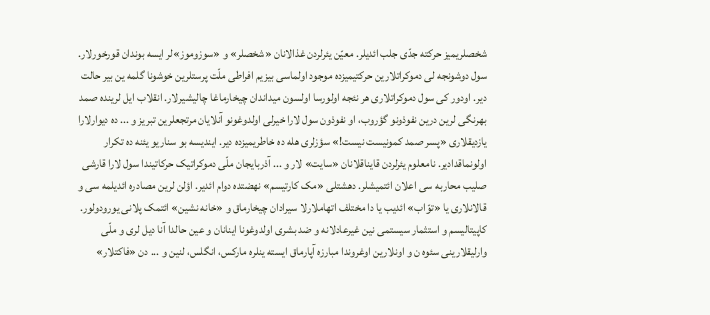شخصلریمیز حرکته جدّی جلب ائدیلر. معیّن یئرلردن غذالانان «شخصلر» و «سوزوموز»لر ایسه بوندان قورخورلار. سول دوشونجه لی دموکراتلارین حرکتیمیزده موجود اولماسی بیزیم افراطی ملّت پرستلرین خوشونا گلمه ین بیر حالت دیر. اودور کی سول دموکراتلاری هر نئجه اولورسا اولسون میداندان چیخارماغا چالیشیرلار. انقلاب ایل لرینده صمد بهرنگی لرین درین نفوذونو گؤروب، او نفوذون سول لارا خیرلی اولدوغونو آنلایان مرتجعلرین تبریز و ... ده دیوارلارا یازدیقلاری «پسر صمد کمونیست نیست!» سؤزلری هله ده خاطریمیزده دیر. ایندیسه بو سناریو یئنه ده تکرار اولونماقدادیر. نامعلوم یئرلردن قایناقلانان «سایت» لار و ... آذربایجان ملّی دموکراتیک حرکاتیندا سول لارا قارشی صلیب محاربه سی اعلان ائتمیشلر. دهشتلی «مک کارتیسم» نهضتده دوام ائدیر. اؤلن لرین مصادره ائدیلمه سی و قالانلاری یا «توّاب» ائدیب یا دا مختلف اتهاملارلا سیرادان چیخارماق و «خانه نشین» ائتمک پلانی یورودولور. کاپیتالیسم و استثمار سیستمی نین غیرعادلانه و ضد بشری اولدوغونا اینانان و عین حالدا آنا دیل لری و ملّی وارلیقلارینی سئوه ن و اونلارین اوغروندا مبارزه آپارماق ایسته ینلره مارکس، انگلس، لنین و ... دن «فاکتلار»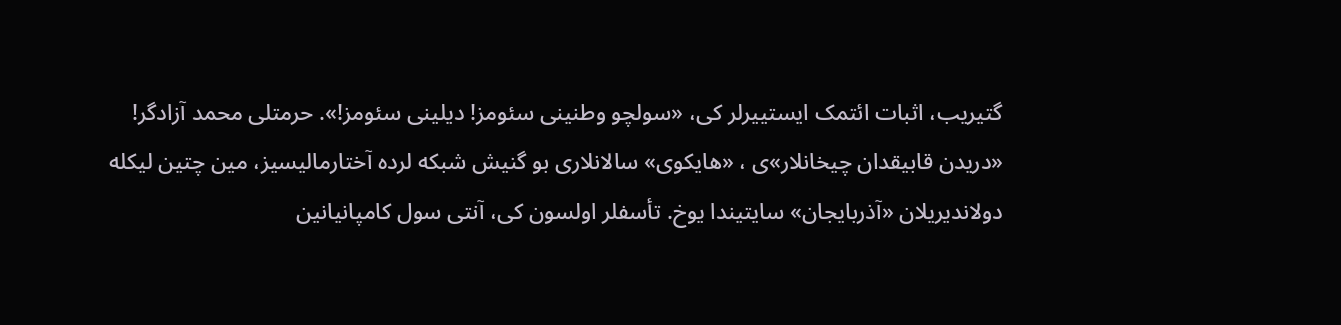گتیریب، اثبات ائتمک ایستییرلر کی، «سولچو وطنینی سئومز! دیلینی سئومز!». حرمتلی محمد آزادگر! «دریدن قابیقدان چیخانلار»ی ، «هایکوی» سالانلاری بو گنیش شبکه لرده آختارمالیسیز، مین چتین لیکله دولاندیریلان «آذربایجان» سایتیندا یوخ. تأسفلر اولسون کی، آنتی سول کامپانیانین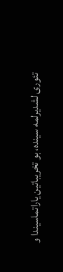تئوری لشدیرلمه سینده، بو تخریباتین یاراتماسیندا و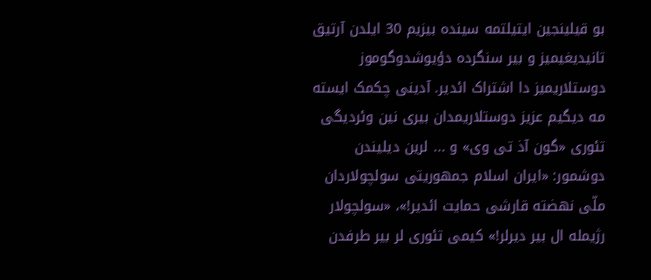بو قیلینجین ایتیلتمه سینده بیزیم 30 ایلدن آرتیق تانیدیغیمیز و بیر سنگرده دؤیوشدوگوموز دوستلاریمیز دا اشتراک ائدیر. آدینی چکمک ایسته مه دیگیم عزیز دوستلاریمدان بیری نین وئردیگی تئوری «گون آذ تی وی» و ... لرین دیلیندن دوشمور: «ایران اسلام جمهوریتی سولچولاردان ملّی نهضته قارشی حمایت ائدیر!»، «سولچولار رژیمله ال بیر دیرلر!» کیمی تئوری لر بیر طرفدن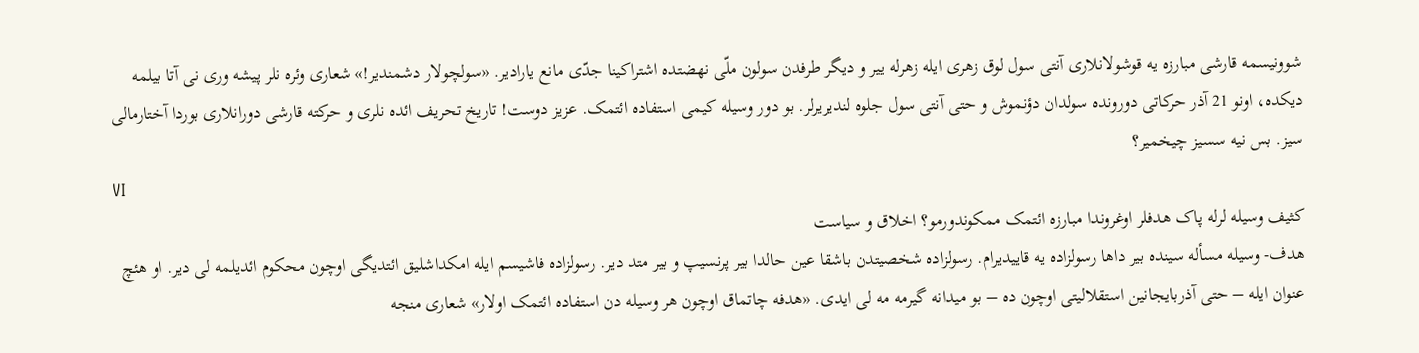شوونیسمه قارشی مبارزه یه قوشولانلاری آنتی سول لوق زهری ایله زهرله ییر و دیگر طرفدن سولون ملّی نهضتده اشتراکینا جدّی مانع یارادیر. «سولچولار دشمندیر!» شعاری وئره نلر پیشه وری نی آتا بیلمه دیکده، اونو 21 آذر حرکاتی دورونده سولدان دؤنموش و حتی آنتی سول جلوه لندیریرلر. بو دور وسیله کیمی استفاده ائتمک. عزیز دوست! تاریخ تحریف ائده نلری و حرکته قارشی دورانلاری بوردا آختارمالی سیز. بس نیه سسیز چیخمیر؟
VI
کثیف وسیله لرله پاک هدفلر اوغروندا مبارزه ائتمک ممکوندورمو؟ اخلاق و سیاست
هدف- وسیله مسأله سینده بیر داها رسولزاده یه قاییدیرام. رسولزاده شخصیتدن باشقا عین حالدا بیر پرنسیپ و بیر متد دیر. رسولزاده فاشیسم ایله امکداشلیق ائتدیگی اوچون محکوم ائدیلمه لی دیر. او هئچ عنوان ایله – حتی آذربایجانین استقلالیتی اوچون ده – بو میدانه گیرمه مه لی ایدی. «هدفه چاتماق اوچون هر وسیله دن استفاده ائتمک اولار» شعاری منجه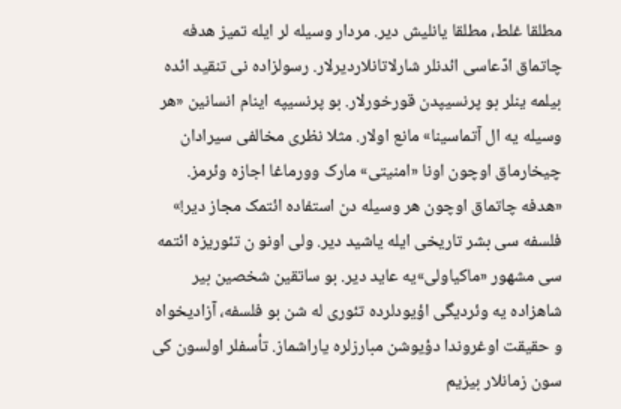مطلقا غلط، مطلقا یانلیش دیر. مردار وسیله لر ایله تمیز هدفه چاتماق ادّعاسی ائدنلر شارلاتانلاردیرلار. رسولزاده نی تنقید ائده بیلمه ینلر بو پرنسیپدن قورخورلار. بو پرنسیپه اینام انسانین «هر وسیله یه ال آتماسینا» مانع اولار. مثلا نظری مخالفی سیرادان چیخارماق اوچون اونا «امنیتی» مارک وورماغا اجازه وئرمز. «هدفه چاتماق اوچون هر وسیله دن استفاده ائتمک مجاز دیر!» فلسفه سی بشر تاریخی ایله یاشید دیر. ولی اونو ن تئوریزه ائتمه سی مشهور «ماکیاولی»یه عاید دیر. بو ساتقین شخصین بیر شاهزاده یه وئردیگی اؤیودلرده تئوری له شن بو فلسفه، آزادیخواه و حقیقت اوغروندا دؤیوشن مبارزلره یاراشماز. تأسفلر اولسون کی سون زمانلار بیزیم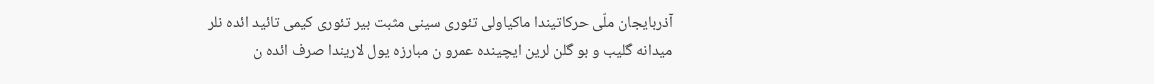آذربایجان ملّی حرکاتیندا ماکیاولی تئوری سینی مثبت بیر تئوری کیمی تائید ائده نلر میدانه گلیب و بو گلن لرین ایچینده عمرو ن مبارزه یول لاریندا صرف ائده ن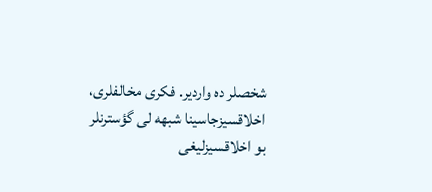شخصلر ده واردیر. فکری مخالفلری، اخلاقسیزجاسینا شبهه لی گؤسترنلر بو اخلاقسیزلیغی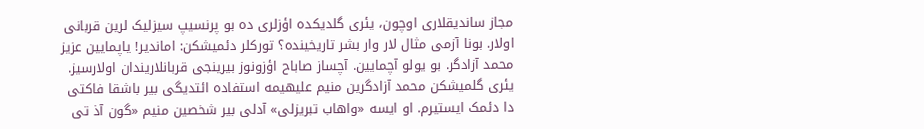مجاز ساندیقلاری اوچون، یئری گلدیکده اؤزلری ده بو پرنسیپ سیزلیک لرین قربانی اولار. بونا آزمی مثال لار وار بشر تاریخینده؟ تورکلر دئمیشکن: اماندیر! یاپمایین عزیز محمد آزادگر. بو یولو آچمایین. آچساز صاباح اؤزونوز بیرینجی قربانلاریندان اولارسیز. یئری گلمیشکن محمد آزادگرین منیم علیهیمه استفاده ائتدیگی بیر باشقا فاکتی دا دئمک ایستیرم. او ایسه «واهاب تبریزلی» آدلی بیر شخصین منیم «گون آذ تی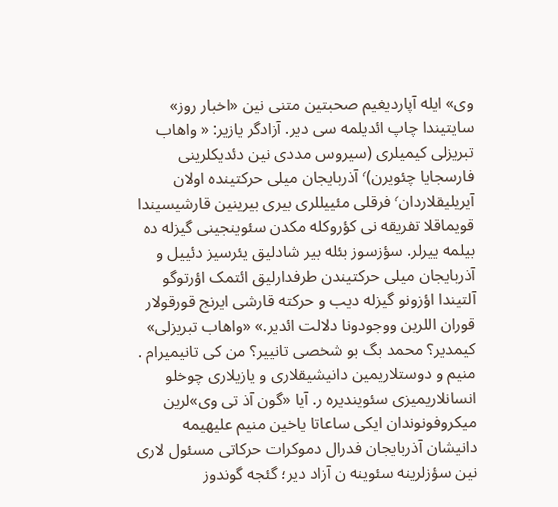وی» ایله آپاردیغیم صحبتین متنی نین «اخبار روز» سایتیندا چاپ ائدیلمه سی دیر. آزادگر یازیر: « واهاب تبريزلى کيميلرى (سيروس مددى نين دئديکلرينى فارسجايا چئويرن)٬ آذربايجان ميلى حرکتينده اولان آيريليقلاردان٬ فرقلى مئييللرى بيرى بيرينين قارشيسيندا قويماقلا تفريقه نى کؤروکله مکدن سئوينجينى گيزله ده بيلمه ييرلر. سؤزسوز بئله بير شادليق يئرسيز دئييل و آذربايجان ميلى حرکتيندن طرفدارليق ائتمک اؤرتوگو آلتيندا اؤزونو گيزله ديب و حرکته قارشى ايرنج قورقولار قوران اللرين ووجودونا دلالت ائدير.» «واهاب تبریزلی» کیمدیر؟ محمد بگ بو شخصی تانییر؟ من کی تانیمیرام . منیم و دوستلاریمین دانیشیقلاری و یازیلاری چوخلو انسانلاریمیزی سئویندیره ر. آیا «گون آذ تی وی»لرین میکروفونوندان ایکی ساعاتا یاخین منیم علیهیمه دانیشان آذربایجان فدرال دموکرات حرکاتی مسئول لاری نین سؤزلرینه سئوینه ن آزاد دیر؛ گئجه گوندوز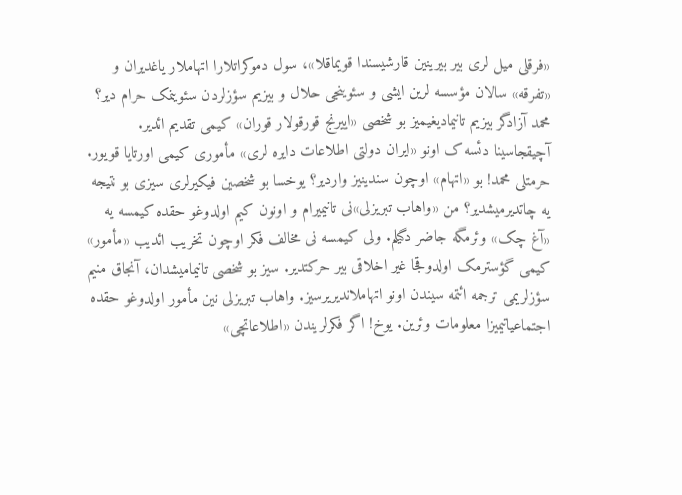«فرقلی میل لری بیر بیرینین قارشیسندا قویماقلا»، سول دموکراتلارا اتهاملار یاغدیران و «تفرقه» سالان مؤسسه لرین ایشی و سئوینجی حلال و بیزیم سؤزلردن سئوینمک حرام دیر؟ محمد آزادگر بیزیم تانیمادیغیمیز بو شخصی «اییرنج قورقولار قوران» کیمی تقدیم ائدیر. آچیقجاسینا دئسه ک اونو «ایران دولتی اطلاعات دایره لری» مأموری کیمی اورتایا قویور. حرمتلی محمد! بو «اتهام» اوچون سندینیز واردیر؟ یوخسا بو شخصین فیکیرلری سیزی بو نتیجه یه چاتدیرمیشدیر؟ من «واهاب تبریزلی»نی تانیمیرام و اونون کیم اولدوغو حقده کیمسه یه «آغ چک» وئرمگه جاضر دگیلم. ولی کیمسه نی مخالف فکر اوچون تخریب ائدیب «مأمور» کیمی گؤسترمک اولدوقجا غیر اخلاقی بیر حرکتدیر. سیز بو شخصی تانیمامیشدان، آنجاق منیم سؤزلریمی ترجمه ائتمه سیندن اونو اتهاملاندیریرسیز. واهاب تبریزلی نین مأمور اولدوغو حقده اجتماعیاتیمیزا معلومات وئرین. یوخ! اگر فکرلریندن «اطلاعاتچی»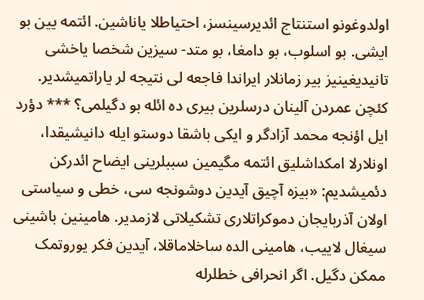اولدوغونو استنتاج ائدیرسینسز، احتیاطلا یاناشین. ائتمه یین بو ایشی. بو اسلوب، بو دامغا، بو متد- سیزین شخصا یاخشی تانیدیغینیز بیر زمانلار ایراندا فاجعه لی نتیجه لر یاراتمیشدیر. کئچن عمردن آلینان درسلرین بیری ده ائله بو دگیلمی؟ *** دؤرد ایل اؤنجه محمد آزادگر و ایکی باشقا دوستو ایله دانیشیقدا، اونلارلا امکداشلیق ائتمه مگیمین سببلرینی ایضاح ائدرکن دئمیشدیم: «بیزه آچیق آیدین دوشونجه سی، خطی و سیاستی اولان آذربایجان دموکراتلاری تشکیلاتی لازمدیر. هامینین باشینی سیغال لاییب، هامینی الده ساخلاماقلا، آیدین فکر یوروتمک ممکن دگیل. اگر انحرافی خطلرله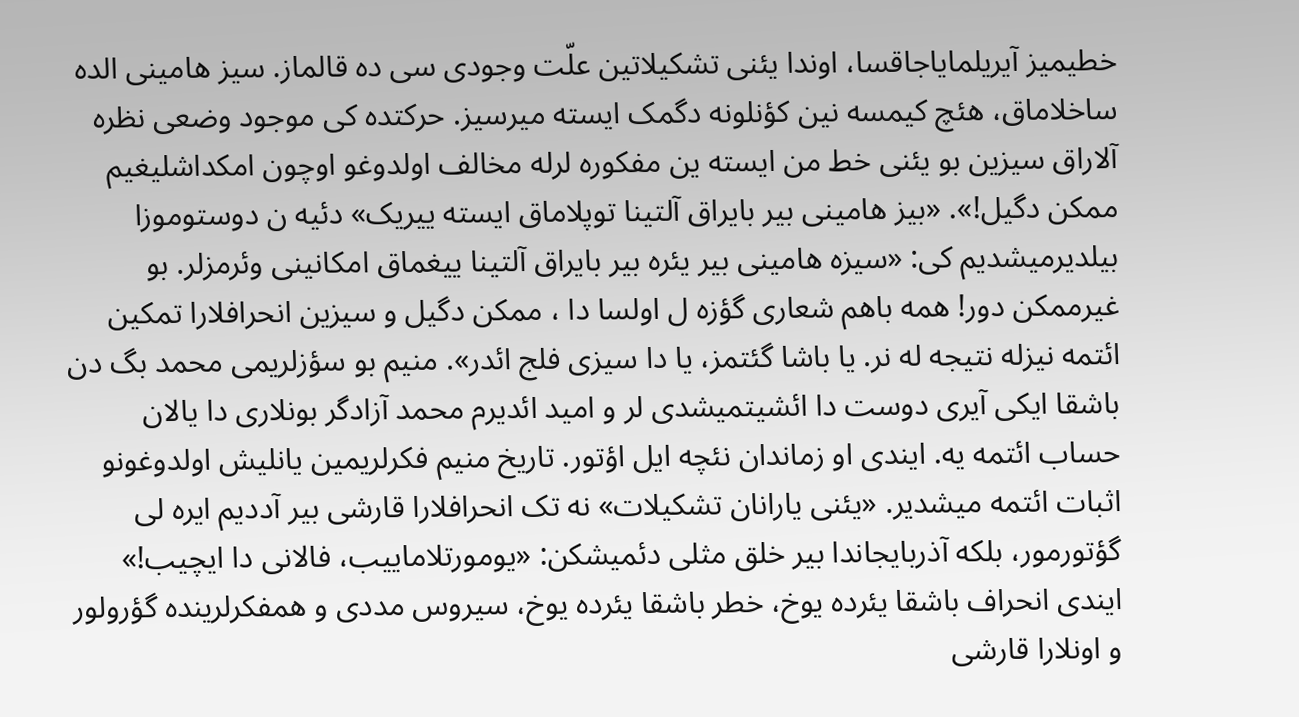خطیمیز آیریلمایاجاقسا، اوندا یئنی تشکیلاتین علّت وجودی سی ده قالماز. سیز هامینی الده ساخلاماق، هئچ کیمسه نین کؤنلونه دگمک ایسته میرسیز. حرکتده کی موجود وضعی نظره آلاراق سیزین بو یئنی خط من ایسته ین مفکوره لرله مخالف اولدوغو اوچون امکداشلیغیم ممکن دگیل!». «بیز هامینی بیر بایراق آلتینا توپلاماق ایسته ییریک» دئیه ن دوستوموزا بیلدیرمیشدیم کی: «سیزه هامینی بیر یئره بیر بایراق آلتینا ییغماق امکانینی وئرمزلر. بو غیرممکن دور! همه باهم شعاری گؤزه ل اولسا دا ، ممکن دگیل و سیزین انحرافلارا تمکین ائتمه نیزله نتیجه له نر. یا باشا گئتمز، یا دا سیزی فلج ائدر». منیم بو سؤزلریمی محمد بگ دن باشقا ایکی آیری دوست دا ائشیتمیشدی لر و امید ائدیرم محمد آزادگر بونلاری دا یالان حساب ائتمه یه. ایندی او زماندان نئچه ایل اؤتور. تاریخ منیم فکرلریمین یانلیش اولدوغونو اثبات ائتمه میشدیر. «یئنی یارانان تشکیلات» نه تک انحرافلارا قارشی بیر آددیم ایره لی گؤتورمور، بلکه آذربایجاندا بیر خلق مثلی دئمیشکن: «یومورتلاماییب، فالانی دا ایچیب!» ایندی انحراف باشقا یئرده یوخ، خطر باشقا یئرده یوخ، سیروس مددی و همفکرلرینده گؤرولور و اونلارا قارشی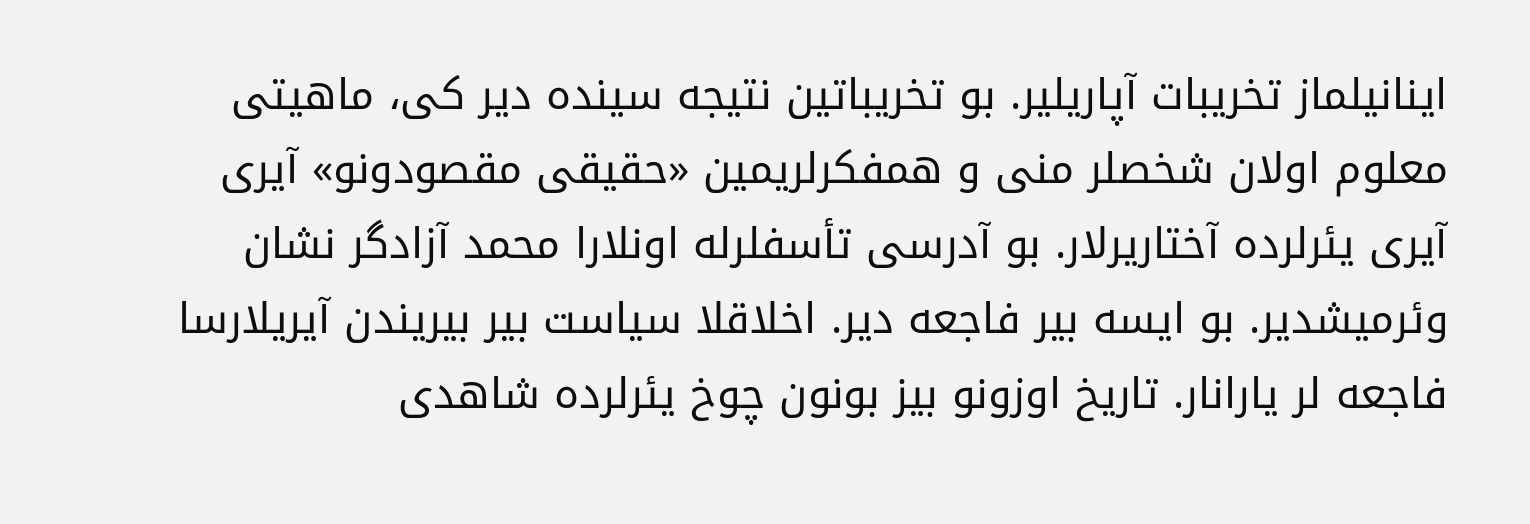اینانیلماز تخریبات آپاریلیر. بو تخریباتین نتیجه سینده دیر کی، ماهیتی معلوم اولان شخصلر منی و همفکرلریمین «حقیقی مقصودونو» آیری آیری یئرلرده آختاریرلار. بو آدرسی تأسفلرله اونلارا محمد آزادگر نشان وئرمیشدیر. بو ایسه بیر فاجعه دیر. اخلاقلا سیاست بیر بیریندن آیریلارسا فاجعه لر یارانار. تاریخ اوزونو بیز بونون چوخ یئرلرده شاهدی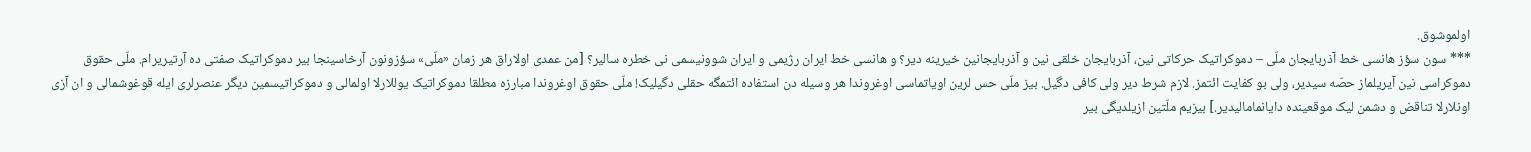اولموشوق.
*** سون سؤز هانسی خط آذربایجان ملّی – دموکراتیک حرکاتی نین، آذربایجان خلقی نین و آذربایجانین خیرینه دیر؟ و هانسی خط ایران رژیمی و ایران شوونیسمی نی خطره سالیر؟ [من عمدی اولاراق هر زمان «ملّی» سؤزونون آرخاسینجا بیر دموکراتیک صفتی ده آرتیریرام. ملّی حقوق دموکراسی نین آیریلماز حصّه سیدیر، ولی بو کفایت ائتمز. لازم شرط دیر ولی کافی دگیل. بیز ملّی حس لرین اویاتماسی اوغروندا هر وسیله دن استفاده ائتمگه حقلی دگیلیک! ملّی حقوق اوغروندا مبارزه مطلقا دموکراتیک یوللارلا اولمالی و دموکراتیسمین دیگر عنصرلری ایله قوغوشمالی و ان آزی اونلارلا تناقض و دشمن لیک موقعینده دایانمامالیدیر.] بیزیم ملّتین ازیلدیگی بیر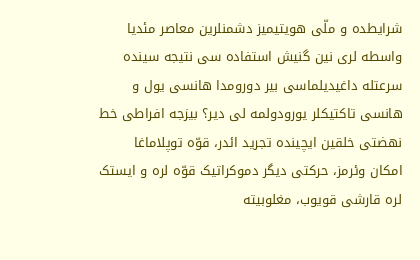شرایطده و ملّی هویتیمیز دشمنلرین معاصر مئدیا واسطه لری نین گنیش استفاده سی نتیجه سینده سرعتله داغیدیلماسی بیر دورومدا هانسی یول و هانسی تاکتیکلر یورودولمه لی دیر؟ بیزجه افراطی خط نهضتی خلقین ایچینده تجرید ائدر، قوّه توپلاماغا امکان وئرمز، حرکتی دیگر دموکراتیک قوّه لره و ایستک لره قارشی قویوب، مغلوبیته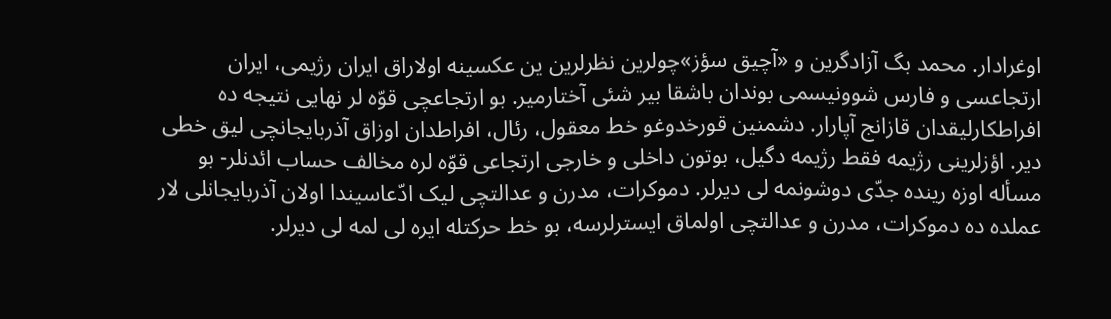اوغرادار. محمد بگ آزادگرین و «آچیق سؤز»چولرین نظرلرین ین عکسینه اولاراق ایران رژیمی، ایران ارتجاعسی و فارس شوونیسمی بوندان باشقا بیر شئی آختارمیر. بو ارتجاعچی قوّه لر نهایی نتیجه ده افراطکارلیقدان قازانج آپارار. دشمنین قورخدوغو خط معقول، رئال، افراطدان اوزاق آذربایجانچی لیق خطی دیر. اؤزلرینی رژیمه فقط رژیمه دگیل، بوتون داخلی و خارجی ارتجاعی قوّه لره مخالف حساب ائدنلر- بو مسأله اوزه رینده جدّی دوشونمه لی دیرلر. دموکرات، مدرن و عدالتچی لیک ادّعاسیندا اولان آذربایجانلی لار عملده ده دموکرات، مدرن و عدالتچی اولماق ایسترلرسه، بو خط حرکتله ایره لی لمه لی دیرلر.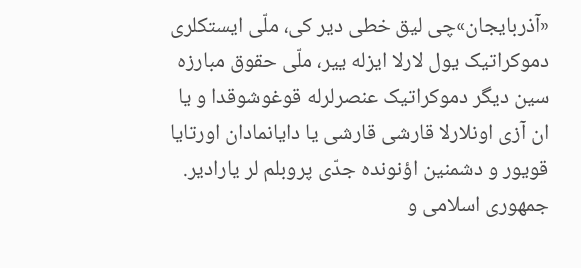«آذربایجان»چی لیق خطی دیر کی، ملّی ایستکلری دموکراتیک یول لارلا ایزله ییر، ملّی حقوق مبارزه سین دیگر دموکراتیک عنصرلرله قوغوشوقدا و یا ان آزی اونلارلا قارشی قارشی یا دایانمادان اورتایا قویور و دشمنین اؤنونده جدّی پروبلم لر یارادیر. جمهوری اسلامی و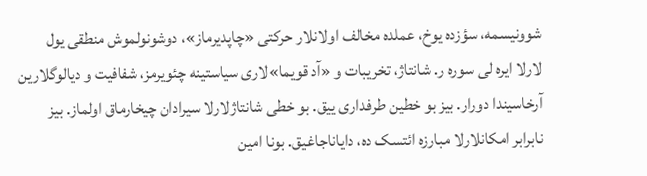شوونیسمه، سؤزده یوخ، عملده مخالف اولانلار حرکتی «چاپدیرماز»، دوشونولموش منطقی یول لارلا ایره لی سوره ر. شانتاژ، تخریبات و «آد قویما»لاری سیاستینه چئویرمز، شفافیت و دیالوگلارین آرخاسیندا دورار. بیز بو خطین طرفداری ییق. بو خطی شانتاژلارلا سیرادان چیخارماق اولماز. بیز نابرابر امکانلارلا مبارزه ائتسک ده، دایاناجاغیق. بونا امین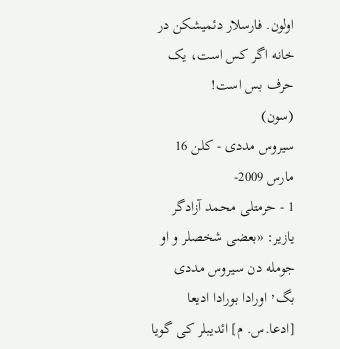اولون. فارسلار دئمیشکن در خانه اگر کس است، یک حرف بس است!
(سون)
سیروس مددی - کلن 16 مارس 2009-
1 - حرمتلی محمد آزادگر یازیر: «بعضى شخصلر و او جومله دن سيروس مددى بگ٬ اورادا بورادا اديعا [ادعا.س. م] ائديبلر کى گويا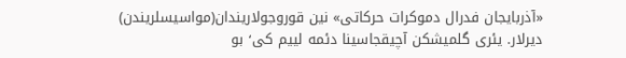«آذربايجان فدرال دموکرات حرکاتى» نين قوروجولاريندان(مواسيسلريندن) ديرلار. يئرى گلميشکن آچيقجاسينا دئمه لييم کى٬ بو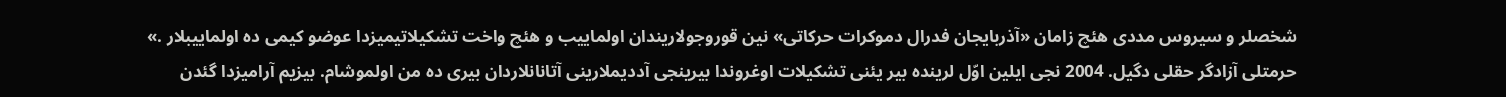شخصلر و سيروس مددى هئچ زامان «آذربايجان فدرال دموکرات حرکاتى» نين قوروجولاريندان اولماييب و هئچ واخت تشکيلاتيميزدا عوضو کيمى ده اولماييبلار .»
حرمتلی آزادگر حقلی دگیل. 2004 نجی ایلین اوّل لرینده بیر یئنی تشکیلات اوغروندا بیرینجی آددیملارینی آتانانلاردان بیری ده من اولموشام. بیزیم آرامیزدا گئدن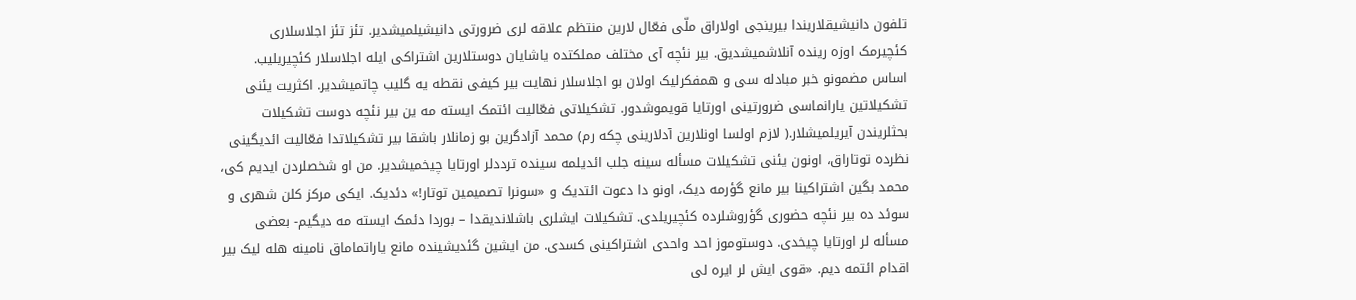تلفون دانیشیقلاریندا بیرینجی اولاراق ملّی فعّال لارین منتظم علاقه لری ضرورتی دانیشیلمیشدیر. تئز تئز اجلاسلاری کئچیرمک اوزه رینده آنلاشمیشدیق. بیر نئچه آی مختلف مملکتده یاشایان دوستلارین اشتراکی ایله اجلاسلار کئچیریلیب. اساس مضمونو خبر مبادله سی و همفکرلیک اولان بو اجلاسلار نهایت بیر کیفی نقطه یه گلیب چاتمیشدیر. اکثریت یئنی تشکیلاتین یارانماسی ضرورتینی اورتایا قویموشدور. تشکیلاتی فعّالیت ائتمک ایسته مه ین بیر نئچه دوست تشکیلات بحثلریندن آیریلمیشلار.( لازم اولسا اونلارین آدلارینی چکه رم) محمد آزادگرین بو زمانلار باشقا بیر تشکیلاتدا فعّالیت ائدیگینی نظرده توتاراق، اونون یئنی تشکیلات مسأله سینه جلب ائدیلمه سینده ترددلر اورتایا چیخمیشدیر. من او شخصلردن ایدیم کی، محمد بگین اشتراکینا بیر مانع گؤرمه دیک، اونو دا دعوت ائتدیک و «سونرا تصمیمین توتار!» دئدیک. ایکی مرکز کلن شهری و سوئد ده بیر نئچه حضوری گؤروشلرده کئچیریلدی. تشکیلات ایشلری باشلاندیقدا – بوردا دئمک ایسته مه دیگیم- بعضی مسأله لر اورتایا چیخدی. دوستوموز احد واحدی اشتراکینی کسدی. من ایشین گئدیشینده مانع یاراتماماق نامینه هله لیک بیر اقدام ائتمه دیم. «قوی ایش لر ایره لی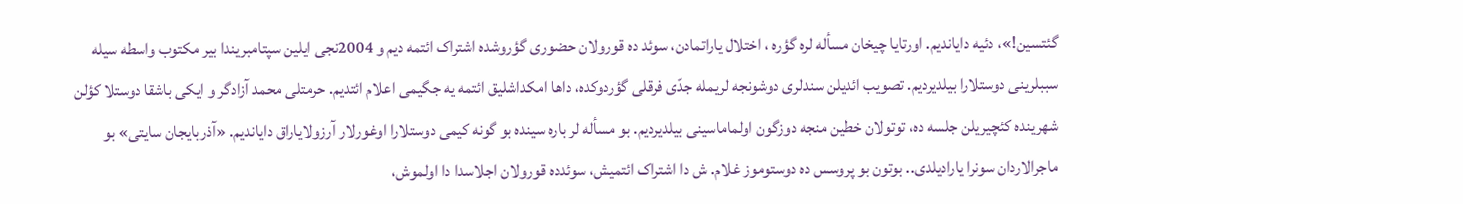گئتسین!»، دئیه دایاندیم. اورتایا چیخان مسأله لره گؤره ، اختلال یاراتمادن، سوئد ده قورولان حضوری گؤروشده اشتراک ائتمه دیم و 2004نجی ایلین سپتامبریندا بیر مکتوب واسطه سیله سببلرینی دوستلارا بیلدیردیم. تصویب ائدیلن سندلری دوشونجه لریمله جدّی فرقلی گؤردوکده، داها امکداشلیق ائتمه یه جگیمی اعلام ائتدیم. حرمتلی محمد آزادگر و ایکی باشقا دوستلا کؤلن شهرینده کئچیریلن جلسه ده، توتولان خطین منجه دوزگون اولماماسینی بیلدیردیم. بو مسأله لر باره سینده بو گونه کیمی دوستلارا اوغورلار آرزولایاراق دایاندیم. «آذربایجان سایتی» بو ماجرالاردان سونرا یارادیلدی.. بوتون بو پروسس ده دوستوموز غلام. ش دا اشتراک ائتمیش، سوئدده قورولان اجلاسدا دا اولموش،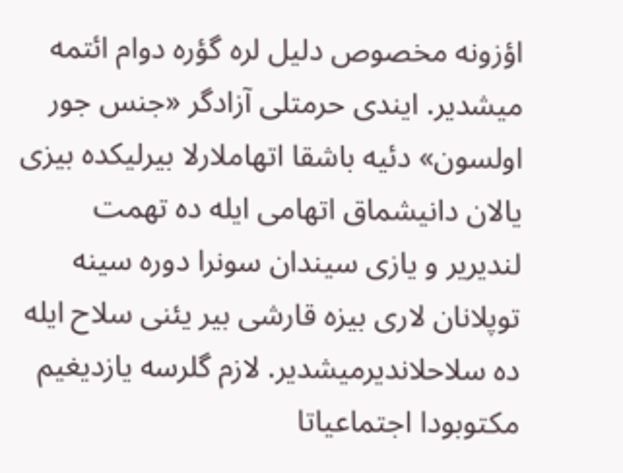اؤزونه مخصوص دلیل لره گؤره دوام ائتمه میشدیر. ایندی حرمتلی آزادگر «جنس جور اولسون» دئیه باشقا اتهاملارلا بیرلیکده بیزی یالان دانیشماق اتهامی ایله ده تهمت لندیریر و یازی سیندان سونرا دوره سینه توپلانان لاری بیزه قارشی بیر یئنی سلاح ایله ده سلاحلاندیرمیشدیر. لازم گلرسه یازدیغیم مکتوبودا اجتماعیاتا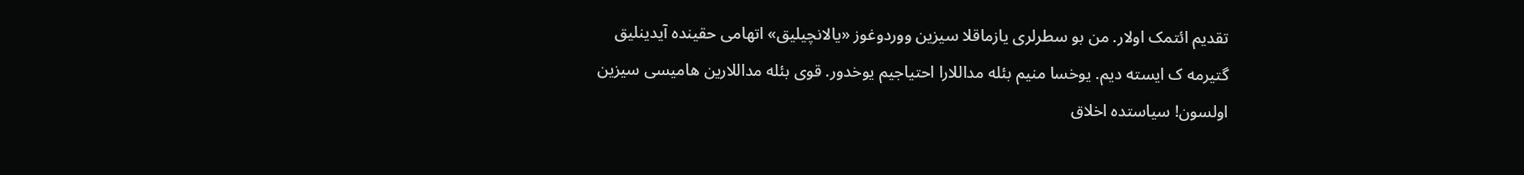تقدیم ائتمک اولار. من بو سطرلری یازماقلا سیزین ووردوغوز «یالانچیلیق» اتهامی حقینده آیدینلیق گتیرمه ک ایسته دیم. یوخسا منیم بئله مداللارا احتیاجیم یوخدور. قوی بئله مداللارین هامیسی سیزین اولسون! سیاستده اخلاق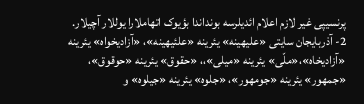پرنسیپی غیر لازم اعلام ائدیلرسه بونداندا بؤیوک اتهاملارا یوللار آچیلار.
2- آذربایجان سایتی «علیهینه» یئرینه «علئیهینه»، «آزادیخواه» یئرینه «آزادیخاه»،«ملّی» یئرینه «میلی»،، «حقوق» یئرینه «حوقوق»، «جمهور» یئرینه «جومهور»، «جلوه» یئرینه «جیلوه» و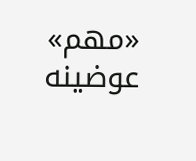«مهم» عوضینه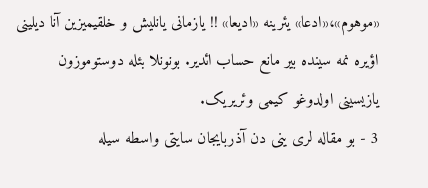«موهوم»،«ادعا» یئرینه «ادیعا» !! یازمانی یانلیش و خلقیمیزین آنا دیلینی اؤیره نمه سینده بیر مانع حساب ائدیر. بونونلا بئله دوستوموزون یازیسینی اولدوغو کیمی وئریریک.
3 - بو مقاله لری ینی دن آذربایجان سایتی واسطه سیله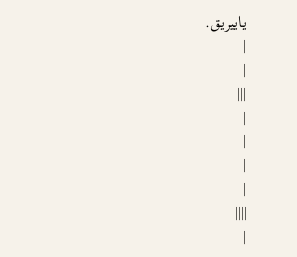یاییریق.
|
|
|||
|
|
|
|
||||
|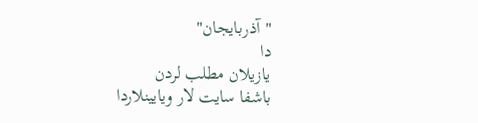"آذربایجان"
دا
یازیلان مطلب لردن
باشفا سایت لار ویایینلاردا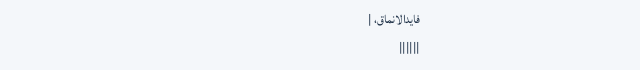فایدالانماق، |
||||||